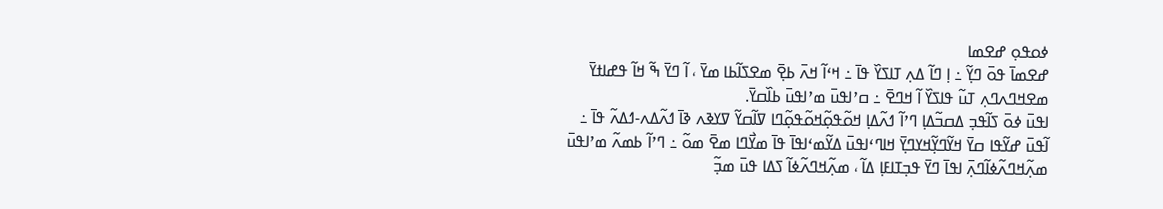ߦߋߟߋ߲ ߝߐߘߊ
ߝߐߘߊ߫ ߟߋ߫ ߣߌ߲߬ ߸ ߊ߲ ߣߊ߬ ߡߍ߲ ߠߊߖߌ߰ ߟߊ߫ ߸ ߞߵߊ߬ ߞߍ߫ ߕߐ߲߫ ߘߐߖߊ߬ߕߊ ߘߌ߫ ، ߊ߬ ߣߌ߫ ߒ߬ ߞߊ߬ ߟߝߊߙߌ߫ ߘߐߞߣߍߣߍ߲ ߠߎ߬ ߟߊߖߌ߰ ߊ߬ ߞߣߐ߫ ߸ ߛߴߊߟߎ߫ ߘߴߊߟߎ߫ ߕߊ߰ߛߌ߫.
ߊߟߎ߫ ߦߋ߫ ߖߊ߬ߟߏ߲ ߡߛߏ߬ߡߊ߲ ߣߴߊ߬ ߗߍ߬ߡߊ߲ ߞߋ߬ߟߋ߲߬ߞߋ߬ߟߋ߲߬ߣߊ ߜߊ߬ߛߌ߬ ߜߌߢߍ ߢߊ߫ ߗߍ߬ߡߍ-ߗߡߍ߬ ߟߊ߫ ߸ ߊ߬ߟߎ߫ ߝߌ߬ߟߊ ߛߌ߫ ߞߌ߬ߣߌ߲߬ߞߌߣߌ߲߫ ߞߊߣߵߊߟߎ߫ ߡߌ߬ߘߵߊߟߊ߫ ߟߊ߫ ߘߌ߯ߣߊ ߘߐ߫ ߘߋ߬ ߸ ߣߴߊ߬ ߕߘߍ߬ ߘߴߊߟߎ߫ ߘߍ߲߬ߞߣߍ߬ߦߊ߬ߣߍ߲߫ ߊߟߊ߫ ߣߌ߫ ߟߏ߲ߠߊߓߊ߲ ߡߊ߬ ، ߘߍ߲߬ߞߣߍ߬ߦߊ߬ ߖߡߊ ߟߎ߫ ߘߏ߲߬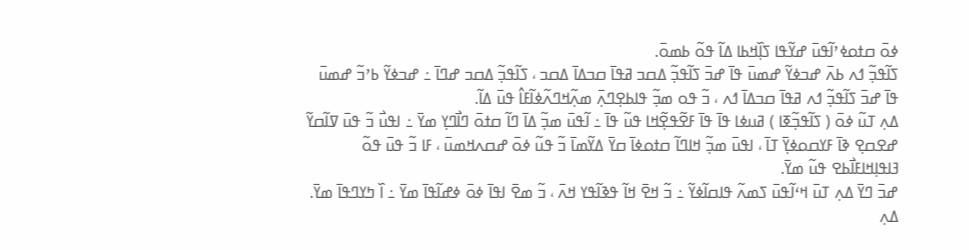ߦߋ߫ ߛߙߋߦߴߊ߬ߟߎ߫ ߝߌ߬ߟߊ ߖߊ߲߰ߞߕߊ ߡߊ߬ ߟߋ߬ ߕߘߋ߫.
ߖߊ߬ߟߏ߲߬ ߗߍ ߕߍ߫ ߝߏߦߌ߬ ߝߘߎ߫ ߟߊ߫ ߝߏ߫ ߖߊ߬ߟߏ߲߬ ߡߛߏ ߥߟߊ߫ ߛߏߡߊ߫ ߡߛߏ ، ߖߊ߬ߟߏ߲߬ ߡߛߏ ߝߣߊ߫ ߸ ߝߏߦߌ߬ ߕߴߏ߬ ߝߘߎ߫ ߟߊ߫ ߝߏ߫ ߖߊ߬ߟߏ߲߬ ߗߍ ߥߟߊ߫ ߛߏߡߊ߫ ߗߍ ، ߏ߬ ߟߋ ߘߏ߲߬ ߟߊߕߐ߲ߣߍ߲߫ ߘߍ߲߬ߞߣߍ߬ߦߊ߬ߓߊ߮ ߟߎ߫ ߡߊ߬.
ߡߍ߲ ߠߎ߬ ߦߋ߫ ( ߖߊ߬ߟߏ߲߬ߧߊ ) ߥߎߦߊ ߟߊ߫ ߟߊ߫ ߓߐ߬ߟߐ߲߬ߞߊ ߟߎ߬ ߟߊ߫ ߸ ߊ߬ߟߎ߫ ߘߏ߲߬ ߡߊ߫ ߣߊ߬ ߛߙߋ߫ ߣߊ߯ߣߌ߲ ߘߌ߫ ߸ ߊߟߎ߯ ߏ߬ ߟߎ߫ ߜߊ߬ߛߌ߬ ߝߐߛߐ߲ ߢߊ߫ ߓߌߛߋߦߌ߲߫ ߠߊ߫ ، ߊߟߎ߫ ߘߏ߲߬ ߞߊߣߊ߬ ߛߙߋߦߊ߫ ߛߌ߫ ߡߌ߬ߘߊ߫ ߏ߬ ߟߎ߬ ߦߋ߫ ߝߛߍߞߘߎ߫ ، ߓߊ ߏ߬ ߟߎ߫ ߟߋ߬ ߔߊߟߊ߲ߞߊߓߊ߯ߕߐ ߟߎ߬ ߘߌ߫.
ߝߏ߫ ߣߌ߫ ߡߍ߲ ߠߎ߫ ߞߵߊ߬ߟߎ߫ ߖߘߍ߬ ߟߊߛߊ߬ߦߌ߬ ߸ ߏ߬ ߞߐ߫ ߞߊ߬ ߟߢߊ߬ߟߌ ߞߍ߫ ، ߏ߬ ߘߐ߫ ߊߟߊ߫ ߦߋ߫ ߦߝߊ߬ߟߊ߫ ߘߌ߫ ߸ ߊ߰ ߤߌߣߟߊ߫ ߘߌ߫.
ߡߍ߲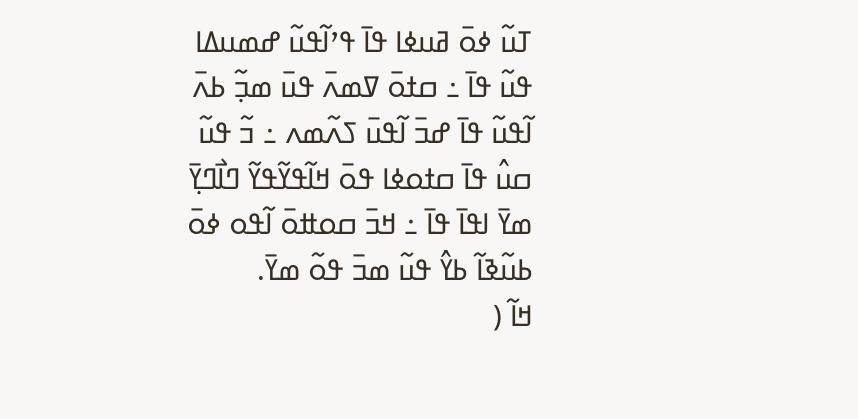ߠߎ߬ ߦߋ߫ ߥߎߦߊ ߟߊ߫ ߟߴߊ߬ߟߎ߬ ߝߘߎߡߊ ߟߎ߬ ߟߊ߫ ߸ ߛߙߋ߫ ߜߘߍ߫ ߟߎ߫ ߘߏ߲߬ ߕߍ߫ ߊ߬ߟߎ߬ ߟߊ߫ ߝߏ߫ ߊ߬ߟߎ߫ ߖߍ߬ߘߍ ߸ ߏ߬ ߟߎ߬ ߛߎ߮ ߟߊ߫ ߛߙߋߦߊ ߟߋ߫ ߞߊ߬ߟߌ߬ߟߌ߬ ߣߊ߯ߣߌ߲߫ ߘߌ߫ ߊߟߊ߫ ߟߊ߫ ߸ ߞߏ߫ ߛߋߚߋ߫ ߊ߬ߟߋ ߦߋ߫ ߕߎ߬ߢߊ߬ ߕߌ߮ ߟߎ߬ ߘߏ߫ ߟߋ߬ ߘߌ߫.
ߞߊ߬ (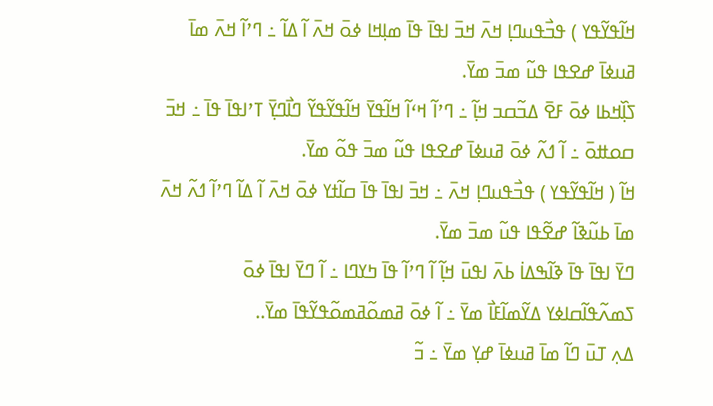ߞߊ߬ߟߌ߬ߟߌ ) ߟߏ߯ߟߎߣߊ߲ ߞߍ߫ ߞߏ߫ ߊߟߊ߫ ߟߊ߫ ߘߊ߲ߞߊ ߦߋ߫ ߞߍ߫ ߊ߬ ߡߊ߬ ߸ ߣߴߊ߬ ߞߍ߫ ߘߊ߫ ߥߎߦߊ߫ ߝߐߟߊ ߟߎ߬ ߘߏ߫ ߘߌ߫.
ߖߊ߲߰ߞߕߊ ߦߋ߫ ߓߐ߫ ߡߏ߬ߛߏ ߞߊ߲߬ ߸ ߣߴߊ߬ ߞߵߊ߬ ߞߊ߬ߟߌ߫ ߞߊ߬ߟߌ߬ߟߌ߬ ߣߊ߯ߣߌ߲߫ ߠߴߊߟߊ߫ ߟߊ߫ ߸ ߞߏ߫ ߛߋߚߋ߫ ߸ ߊ߬ ߗߍ߬ ߦߋ߫ ߥߎߦߊ߫ ߝߐߟߊ ߟߎ߬ ߘߏ߫ ߟߋ߬ ߘߌ߫.
ߞߊ߬ ( ߞߊ߬ߟߌ߬ߟߌ ) ߟߏ߯ߟߎߣߊ߲ ߞߍ߫ ߸ ߞߏ߫ ߊߟߊ߫ ߟߊ߫ ߛߊ߬ߙߌ ߦߋ߫ ߞߍ߫ ߊ߬ ߡߊ߬ ߣߴߊ߬ ߗߍ߬ ߞߍ߫ ߘߊ߫ ߕߎ߬ߢߊ߬ ߝߐ߬ߟߊ ߟߎ߬ ߘߏ߫ ߘߌ߫.
ߣߌ߫ ߊߟߊ߫ ߟߊ߫ ߢߊ߬ߒߡߊ߭ ߕߍ߫ ߊߟߎ߫ ߞߊ߲߬ ߊ߬ ߣߴߊ߬ ߟߊ߫ ߤߌߣߊ ߸ ߊ߬ ߣߌ߫ ߊߟߊ߫ ߦߋ߫ ߖߘߍ߬ߟߊ߬ߛߊߦߌ ߡߌ߬ߘߊ߬ߓߊ߯ ߘߌ߫ ߸ ߊ߬ ߦߋ߫ ߥߘߋ߬ߥߘߋ߬ߟߌ߬ߟߊ߫ ߘߌ߫..
ߡߍ߲ ߠߎ߫ ߣߊ߬ ߘߊ߫ ߥߎߦߊ߫ ߝߌ߲ ߘߌ߫ ߸ ߏ߬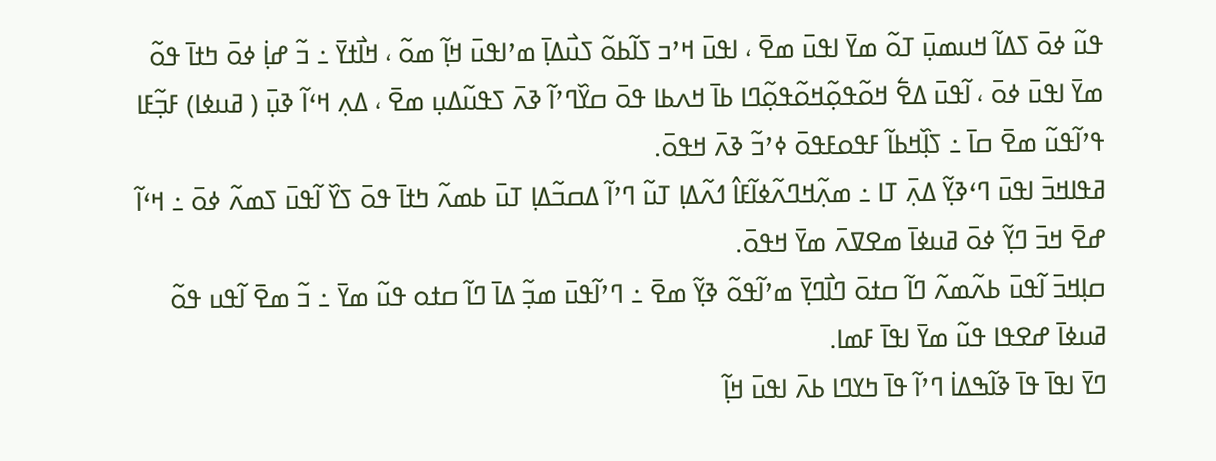ߟߎ߬ ߦߋ߫ ߖߡߊ߬ ߞߎߘߎ߲߫ ߠߋ߬ ߘߌ߫ ߊߟߎ߫ ߘߐ߫ ، ߊߟߎ߫ ߞߴߏ ߖߊ߬ߕߋ߬ ߖߎ߯ߡߊ߲߫ ߘߴߊߟߎ߫ ߞߊ߲߬ ߘߋ߬ ، ߞߊ߯ߙߌ߫ ߸ ߏ߬ ߝߊ߲߭ ߦߋ߫ ߤߙߊ߫ ߟߋ߬ ߘߌ߫ ߊߟߎ߫ ߦߋ߫ ، ߊ߬ߟߎ߫ ߡߐ߱ ߞߋ߬ߟߋ߲߬ߞߋ߬ߟߋ߲߬ߣߊ ߕߊ߫ ߞߍߕߊ ߟߋ߫ ߛߌ߰ߣߴߊ߬ ߢߍ߫ ߖߟߎ߬ߡߎ߲ ߘߐ߫ ، ߡߍ߲ ߞߵߊ߬ ߢߎ߲߫ ( ߥߎߦߊ) ߓߏ߲߬ߓߊ ߟߴߊ߬ߟߎ߬ ߘߐ߫ ߛߊ߫ ߸ ߖߊ߲߰ߞߕߊ߬ ߓߟߋߓߟߋ߫ ߦߴߏ߬ ߢߍ߫ ߞߟߋ߫.
ߥߟߊߞߏ߫ ߊߟߎ߫ ߣߵߢߌ߲߬ ߡߍ߲߫ ߠߊ ߸ ߘߍ߲߬ߞߣߍ߬ߦߊ߬ߓߊ߮ ߗߍ߬ߡߊ߲ ߠߎ߬ ߣߴߊ߬ ߡߛߏ߬ߡߊ߲ ߠߎ߫ ߕߘߍ߬ ߤߙߊ߫ ߟߋ߫ ߖߌ߰ ߊ߬ߟߎ߫ ߖߘߍ߬ ߦߋ߫ ߸ ߞߵߊ߬ ߝߐ߫ ߞߏ߫ ߣߌ߲߬ ߦߋ߫ ߥߎߦߊ߫ ߘߐߜߍ߫ ߘߌ߫ ߞߟߋ߫.
ߛߊ߲ߞߏ߫ ߊ߬ߟߎ߫ ߕߍ߬ߘߍ߬ ߣߊ߬ ߛߙߋ߫ ߣߊ߯ߣߌ߲߫ ߘߴߊ߬ߟߋ߬ ߢߌ߲߬ ߘߐ߫ ߸ ߣߴߊ߬ߟߎ߫ ߘߏ߲߬ ߡߊ߫ ߣߊ߬ ߛߙߋ ߟߎ߬ ߘߌ߫ ߸ ߏ߬ ߘߐ߫ ߊ߬ߟߎ ߟߋ߬ ߥߎߦߊ߫ ߝߐߟߊ ߟߎ߬ ߘߌ߫ ߊߟߊ߫ ߓߘߊ.
ߣߌ߫ ߊߟߊ߫ ߟߊ߫ ߢߊ߬ߒߡߊ߭ ߣߴߊ߬ ߟߊ߫ ߤߌߣߊ ߕߍ߫ ߊߟߎ߫ ߞߊ߲߬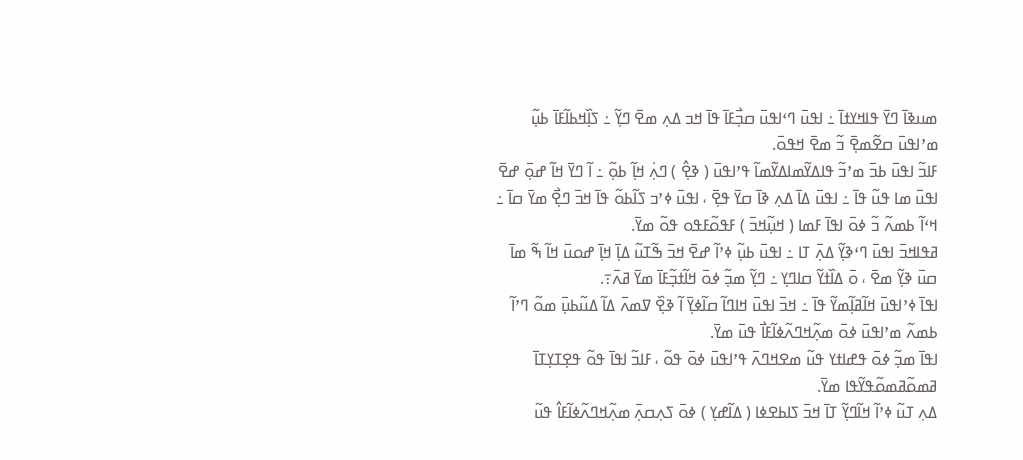ߘߎߢߊ߫ ߣߌ߫ ߟߊߞߌߙߊ߫ ߸ ߊߟߎ߫ ߣߵߊߟߎ߫ ߛߏ߲߯ߓߊ߫ ߟߊ߫ ߞߏ ߡߍ߲ ߘߐ߫ ߣߌ߲߬ ߸ ߖߊ߲߰ߞߕߊ߬ߓߊ߫ ߕߎ߲߬ ߘߴߊߟߎ߫ ߛߐ߬ߘߐ߲߫ ߏ߬ ߘߐ߫ ߞߟߋ߫.
ߓߊߏ߬ ߊߟߎ߫ ߕߏ߫ ߘߴߏ߬ ߟߊߡߌ߬ߘߊߡߌ߬ߘߊ߬ ߟߴߊߟߎ߫ ( ߢߐ߲߮ ) ߣߍ߲߭ ߞߊ߲߬ ߕߋ߲߬ ߸ ߊ߬ ߣߌ߫ ߞߊ߬ ߝߋ߲߫ ߝߐ߫ ߊߟߎ߫ ߘߊ ߟߎ߬ ߟߊ߫ ߸ ߊߟߎ߫ ߡߊ߫ ߡߍ߲ ߢߊ߫ ߛߌ߫ ߟߐ߲߫ ، ߊߟߎ߫ ߦߴߏ ߖߊ߬ߕߋ߬ ߟߊ߫ ߞߏ߫ ߣߐ߲߯ ߘߌ߫ ߛߊ߫ ߸ ߞߵߊ߬ ߕߘߍ߬ ߏ߬ ߦߋ߫ ߊߟߊ߫ ߓߘߊ ( ߞߎ߲߬ߞߏ߫ ) ߓߟߋ߬ߓߟߋ ߟߋ߬ ߘߌ߫.
ߥߟߊߞߏ߫ ߊߟߎ߫ ߣߵߢߌ߲߬ ߡߍ߲߫ ߠߊ ߸ ߊߟߎ߫ ߕߎ߲߬ ߦߴߊ߬ ߝߐ߫ ߞߏ߫ ߒ߬ߠߎ߬ ߡߊ߲߫ ߞߊ߲߫ ߝߋߎ߫ ߞߊ߬ ߒ߬ ߘߊ߫ ߛߎ߫ ߢߌ߲߬ ߘߐ߫ ، ߋ߫ ߡߊ߰ߙߌ߬ ߛߊߣߌ߲ ߸ ߣߌ߲߬ ߘߏ߲߬ ߦߋ߫ ߞߊ߬ߙߏ߲߬ߓߊ߫ ߘߌ߫ ߥߍ߫߹.
ߊߟߊ߫ ߦߴߊߟߎ߫ ߞߊ߬ߥߊ߲߬ߘߌ߬ ߟߊ߫ ߸ ߞߏ߫ ߊߟߎ߫ ߞߊߣߊ߬ ߛߊ߬ߦߌ߲߫ ߊ߬ ߢߐ߲߰ ߜߘߍ߫ ߡߊ߬ ߡߎ߬ߕߎ߲߫ ߘߋ߬ ߣߴߊ߬ ߕߘߍ߬ ߘߴߊߟߎ߫ ߦߋ߫ ߘߍ߲߬ߞߣߍ߬ߦߊ߬ߓߊ߯ ߟߎ߫ ߘߌ߫.
ߊߟߊ߫ ߘߏ߲߬ ߦߋ߫ ߟߝߊߙߌ ߟߎ߬ ߘߐߞߣߍ߫ ߟߴߊߟߎ߫ ߦߋ߫ ߟߋ߬ ، ߓߊߏ߬ ߊߟߊ߫ ߟߋ߬ ߟߐ߲ߠߌ߲ߠߊ߫ ߥߘߋ߬ߥߘߋ߬ߟߌ߬ߟߊ ߘߌ߫.
ߡߍ߲ ߠߎ߬ ߦߴߊ߬ ߞߊ߬ߣߌ߲߬ ߠߊ߫ ߞߏ߫ ߖߊߕߐߦߊ ( ߡߊ߬ߝߌ߲ ) ߦߋ߫ ߖߍ߲ߛߍ߲߫ ߘߍ߲߬ߞߣߍ߬ߦߊ߬ߓߊ߮ ߟߎ߬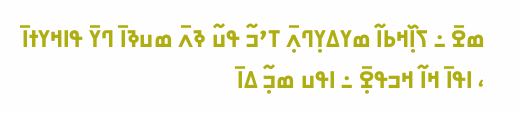ߘߐ߫ ߸ ߖߊ߲߰ߞߕߊ߬ ߘߌߡߌ߲ߣߍ߲߫ ߠߴߏ߬ ߟߎ߬ ߢߍ߫ ߘߎߢߊ߫ ߣߌ߫ ߟߊߞߌߙߊ߫ ، ߊߟߊ߫ ߞߊ߬ ߞߏߟߐ߲߫ ߸ ߊߟߎ ߘߏ߲߬ ߡߊ߫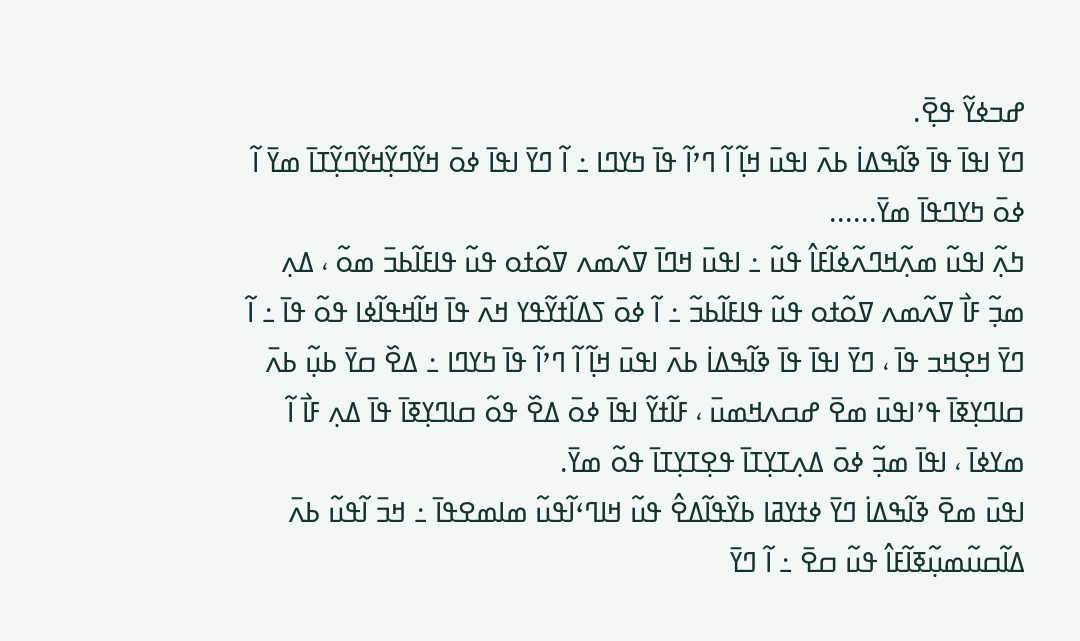ߝߏߦߌ߬ ߟߐ߲߫.
ߣߌ߫ ߊߟߊ߫ ߟߊ߫ ߢߊ߬ߒߡߊ߭ ߕߍ߫ ߊߟߎ߫ ߞߊ߲߬ ߊ߬ ߣߴߊ߬ ߟߊ߫ ߤߌߣߊ ߸ ߊ߬ ߣߌ߫ ߊߟߊ߫ ߦߋ߫ ߞߌ߬ߣߌ߲߬ߞߌ߬ߣߌ߲߬ߠߊ߫ ߘߌ߫ ߊ߬ ߦߋ߫ ߤߌߣߟߊ߫ ߘߌ߫......
ߤߍ߲߬ ߊߟߎ߬ ߘߍ߲߬ߞߣߍ߬ߦߊ߬ߓߊ߮ ߟߎ߬ ߸ ߊߟߎ߫ ߞߣߊ߫ ߜߍ߬ߘߍ ߜߋ߬ߙߋ ߟߎ߬ ߟߊߓߊ߬ߕߏ߫ ߘߋ߬ ، ߡߍ߲ ߘߏ߲߬ ߓߊ߯ ߜߍ߬ߘߍ ߜߋ߬ߙߋ ߟߎ߬ ߟߊߓߊ߬ߕߏ߬ ߸ ߊ߬ ߦߋ߫ ߖߡߊ߬ߙߌ߬ߟߌ ߞߍ߫ ߟߊ߫ ߞߊ߬ߞߟߊ߬ߦߊ ߟߋ߬ ߟߊ߫ ߸ ߊ߬ ߣߌ߫ ߞߐ߲ߞߏ ߟߊ߫ ، ߣߌ߫ ߊߟߊ߫ ߟߊ߫ ߢߊ߬ߒߡߊ߭ ߕߍ߫ ߊߟߎ߫ ߞߊ߲߬ ߊ߬ ߣߴߊ߬ ߟߊ߫ ߤߌߣߊ ߸ ߡߐ߰ ߛߌ߫ ߕߎ߲߬ ߕߍ߫ ߛߊߣߌ߲ߧߊ߫ ߟߴߊߟߎ߫ ߘߐ߫ ߝߛߍߞߘߎ߫ ، ߓߊ߬ߙߌ߬ ߊߟߊ߫ ߦߋ߫ ߡߐ߰ ߟߋ߬ ߛߊߣߌ߲ߧߊ߫ ߟߊ߫ ߡߍ߲ ߓߊ߯ ߊ߬ ߘߌߦߊ߫ ، ߊߟߊ߫ ߘߏ߲߬ ߦߋ߫ ߡߍ߲ߠߌ߲ߠߊ߫ ߟߐ߲ߠߌ߲ߠߊ߫ ߟߋ߬ ߘߌ߫.
ߊߟߎ߫ ߘߐ߫ ߢߊ߬ߒߡߊ߭ ߣߌ߫ ߦߙߌߥߊ ߕߌ߰ߟߊ߬ߡߐ߮ ߟߎ߬ ߞߊߣߵߊ߬ߟߎ߬ ߘߊߘߐߟߊ߫ ߸ ߞߏ߫ ߊ߬ߟߎ߬ ߕߍ߫ ߡߊ߬ߛߎ߬ߘߎ߲߬ߧߊ߬ߓߊ߮ ߟߎ߬ ߛߐ߫ ߸ ߊ߬ ߣߌ߫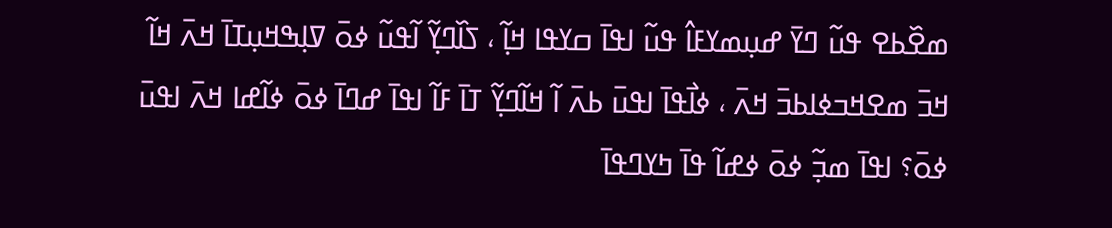ߘߐ߰ߕߐ ߟߎ߬ ߣߌ߫ ߝߎ߲ߘߌߓߊ߮ ߟߎ߬ ߊߟߊ߫ ߛߌߟߊ ߞߊ߲߬ ، ߖߊ߰ߣߌ߲߬ ߊ߬ߟߎ߬ ߦߋ߫ ߜߊ߲ߒߞߎ߲ߠߊ߫ ߞߍ߫ ߞߊ߬ ߞߏ߫ ߘߐߞߏߦߊߕߏ߫ ߞߍ߫ ، ߦߊ߯ߟߊ߫ ߊߟߎ߫ ߕߍ߫ ߊ߬ ߞߊ߬ߣߌ߲߬ ߠߊ߫ ߓߊ߬ ߊߟߊ߫ ߝߣߊ߫ ߦߋ߫ ߦߊ߬ߝߊ ߞߍ߫ ߊߟߎ߫ ߦߋ߫؟ ߊߟߊ߫ ߘߏ߲߬ ߦߋ߫ ߦߝߊ߬ ߟߊ߫ ߤߌߣߟߊ߫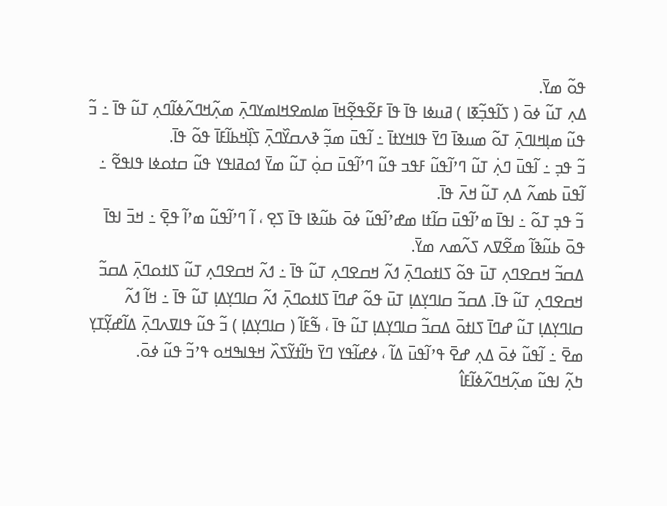ߟߋ߬ ߘߌ߫.
ߡߍ߲ ߠߎ߬ ߦߋ߫ ( ߖߊ߬ߟߏ߲߬ߧߊ ) ߥߎߦߊ ߟߊ߫ ߟߊ߫ ߓߐ߬ߟߐ߲߬ߞߊ߫ ߘߊߘߐߞߊߘߌߣߍ߲߫ ߘߍ߲߬ߞߣߍ߬ߦߊ߬ߣߍ߲ ߠߎ߬ ߟߊ߫ ߸ ߏ߬ ߟߎ߬ ߘߊ߲ߞߊߣߍ߲߫ ߠߋ߬ ߘߎߢߊ߫ ߣߌ߫ ߟߊߞߌߙߊ߫ ߸ ߊ߬ߟߎ߫ ߘߏ߲߬ ߢߍߛߌ߰ߣߍ߲߫ ߖߊ߲߰ߞߕߊ߬ߓߊ߫ ߟߋ߬ ߟߊ߫.
ߏ߬ ߟߏ߲ ߸ ߊ߬ߟߎ߫ ߣߍ߲߭ ߠߎ߬ ߣߴߊ߬ߟߎ߬ ߓߟߏ ߟߎ߬ ߣߴߊ߬ߟߎ߫ ߛߋ߲߭ ߠߎ߬ ߘߌ߫ ߗߋߥߊߟߌ ߟߎ߬ ߛߙߋߦߊ ߟߊߟߐ߬ ߸ ߊ߬ߟߎ߫ ߕߘߍ߬ ߡߍ߲ ߠߎ߬ ߞߍ߫ ߟߊ߫.
ߏ߬ ߟߏ߲ ߠߋ߬ ߸ ߊߟߊ߫ ߘߴߊ߬ߟߎ߫ ߛߊ߬ߙߊ ߘߝߴߊ߬ߟߎ߬ ߦߋ߫ ߕߎ߬ߢߊ ߟߊ߫ ߖߐ߲ ، ߊ߬ ߣߴߊ߬ߟߎ߬ ߘߴߊ߬ ߟߐ߲߫ ߸ ߞߏ߫ ߊߟߊ߫ ߟߋ߫ ߕߎ߬ߢߊ߬ ߘߐ߬ߜߍ ߖߍ߬ߘߍ ߘߌ߫.
ߡߛߏ߬ ߞߛߐߣߍ߲ ߠߎ߫ ߟߋ߬ ߖߊߙߋߣߍ߲߫ ߗߍ߬ ߞߛߐߣߍ߲ ߠߎ߬ ߟߊ߫ ߸ ߗߍ߬ ߞߛߐߣߍ߲ ߠߎ߬ ߖߊߙߋߣߍ߲߫ ߡߛߏ߬ ߞߛߐߣߍ߲ ߠߎ߬ ߟߊ߫. ߡߛߏ߬ ߛߊߣߌ߲ߡߊ߲ ߠߎ߫ ߟߋ߬ ߝߣߊ߫ ߖߊߙߋߣߍ߲߫ ߗߍ߬ ߛߊߣߌ߲ߡߊ߲ ߠߎ߬ ߟߊ߫ ߸ ߞߊ߬ ߗߍ߬ ߛߊߣߌ߲ߡߊ߲ ߠߎ߬ ߝߣߊ߫ ߖߊߙߋ߫ ߡߛߏ߬ ߛߊߣߌ߲ߡߊ߲ ߠߎ߬ ߟߊ߫ ، ߒ߬ߓߊ߬ ( ߛߊߣߌ߲ߡߊ߲ ) ߏ߬ ߟߎ߬ ߟߊߜߍߣߍ߲߫ ߡߊ߬ߝߌ߲߬ߠߌ߲ ߘߐ߫ ߸ ߊ߬ߟߎ߬ ߦߋ߫ ߡߍ߲ ߝߐ߫ ߟߴߊ߬ߟߎ߫ ߡߊ߬ ، ߦߝߊ߬ߟߌ ߣߌ߫ ߤߊ߬ߙߌ߬ߖߍ߰ ߞߟߊߒߞߋ ߟߴߏ߬ ߟߎ߬ ߦߋ߫.
ߤߍ߲߬ ߊߟߎ߬ ߘߍ߲߬ߞߣߍ߬ߦߊ߬ߓߊ߮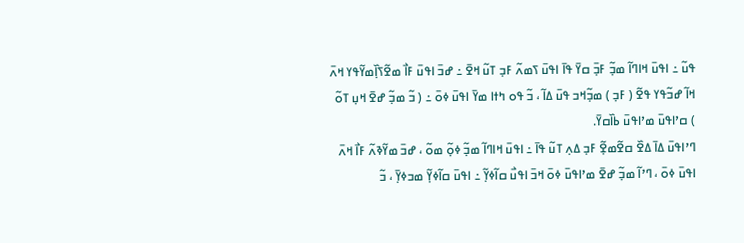ߟߎ߬ ߸ ߊߟߎ߫ ߞߊߣߊ߬ ߘߏ߲߬ ߓߏ߲߫ ߛߌ߫ ߟߊ߫ ߊߟߎ߫ ߖߘߍ߬ ߓߏ߲ ߠߎ߬ ߞߐ߫ ߸ ߝߏ߫ ߊߟߎ߫ ߓߊ߯ ߘߐ߬ߖߊ߲߰ߘߌ߬ߟߌ ߞߍ߫ ߞߊ߬ ߝߏ߬ߟߌ ߟߐ߬ ( ߓߏ߲ ) ߘߏ߲߬ߞߏ ߟߎ߫ ߡߊ߬ ، ߏ߬ ߟߋ ߤߙߊ ߘߌ߫ ߊߟߎ߫ ߦߋ߫ ߸ ( ߏ߬ ߘߏ߲߬ ߝߐ߫ ߞߎ߲ ߠߋ߬ ) ߛߴߊߟߎ߫ ߘߴߊߟߎ߫ ߕߊ߰ߛߌ߫.
ߣߴߊߟߎ߫ ߡߊ߫ ߡߐ߰ ߛߐ߬ߘߐ߲߬ ߓߏ߲ ߡߍ߲ ߠߎ߬ ߟߊ߫ ߸ ߊߟߎ߫ ߞߊߣߊ߬ ߘߏ߲߬ ߦߋ߲߬ ߘߋ߬ ، ߝߏ߫ ߘߌ߬ߢߍ߬ ߓߊ߯ ߞߍ߫ ߊߟߎ߫ ߦߋ߫ ، ߣߴߊ߬ ߘߏ߲߬ ߝߐ߫ ߘߴߊߟߎ߫ ߦߋ߫ ߞߏ߫ ߊߟߎ߯ ߛߊ߬ߦߌ߲߬ ߸ ߊߟߎ߫ ߛߊ߬ߦߌ߲߬ ߘߏߦߌ߲߫ ، ߏ߬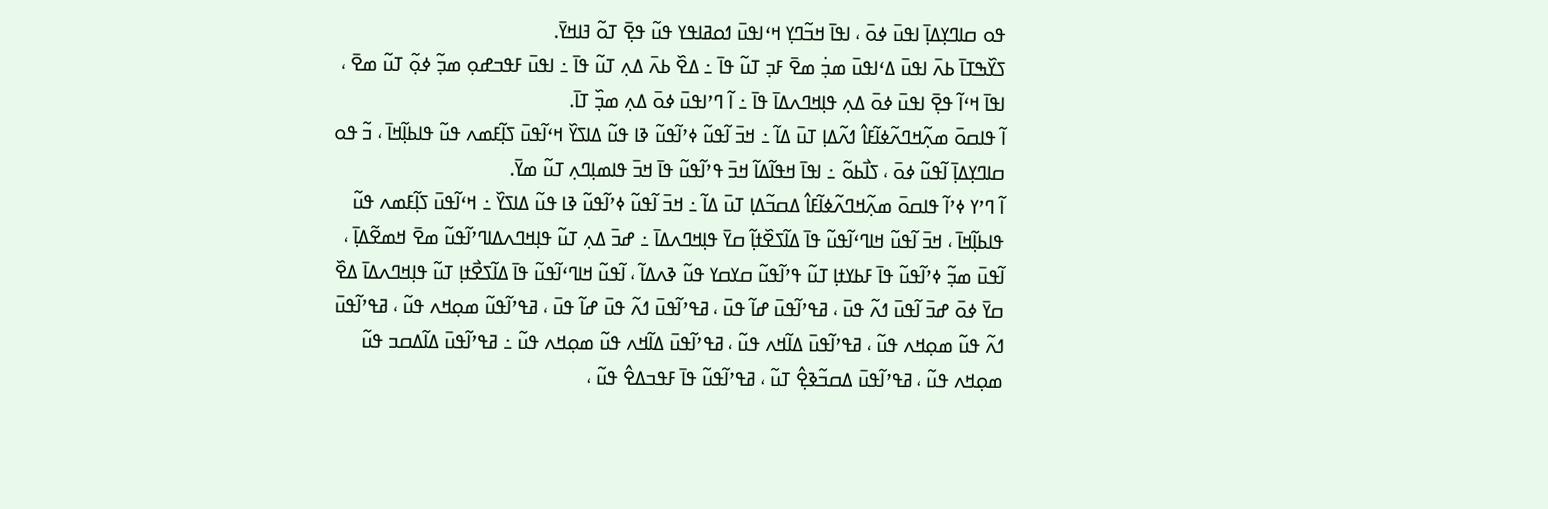ߟߋ ߛߊߣߌ߲ߡߊ߲߫ ߊߟߎ߫ ߦߋ߫ ، ߊߟߊ߫ ߞߏ߬ߣߌ߲ ߞߵߊߟߎ߫ ߗߋߥߊߟߌ ߟߎ߬ ߟߐ߲߫ ߠߋ߬ ߔߊߞߌ߫.
ߖߌ߰ߒߠߊ߫ ߕߍ߫ ߊߟߎ߫ ߡߵߊߟߎ߫ ߘߏ߲߭ ߘߐ߫ ߓߏ߲ ߠߎ߬ ߟߊ߫ ߸ ߡߐ߰ ߕߍ߫ ߡߍ߲ ߠߎ߬ ߟߊ߫ ߸ ߊߟߎ߫ ߓߟߏߝߋ߲ ߘߏ߲߬ ߦߋ߲߬ ߠߎ߬ ߘߐ߫ ، ߊߟߊ߫ ߞߵߊ߬ ߟߐ߲߫ ߊߟߎ߫ ߦߋ߫ ߡߍ߲ ߟߊ߲ߞߣߍߡߊ߫ ߟߊ߫ ߸ ߊ߬ ߣߴߊߟߎ߫ ߦߋ߫ ߡߍ߲ ߘߏ߲߰ ߠߊ߫.
ߊ߬ ߟߊߛߋ߫ ߘߍ߲߬ߞߣߍ߬ߦߊ߬ߓߊ߮ ߗߍ߬ߡߊ߲ ߠߎ߫ ߡߊ߬ ߸ ߞߏ߫ ߊ߬ߟߎ߬ ߦߴߊ߬ߟߎ߬ ߢߊ ߟߎ߬ ߡߊߖߌ߰ ߞߵߊ߬ߟߎ߫ ߖߊ߲߬ߓߘߍ ߟߎ߬ ߟߊߕߊ߲߬ߞߊ߫ ، ߏ߬ ߟߋ ߛߊߣߌ߲ߡߊ߲߫ ߊ߬ߟߎ߬ ߦߋ߫ ، ߖߊ߯ߕߋ߬ ߸ ߊߟߊ߫ ߞߟߊ߬ߡߊ߬ ߞߏ߫ ߟߴߊ߬ߟߎ߬ ߟߊ߫ ߞߏ߫ ߟߊߘߊ߲ߣߍ߲ ߠߎ߬ ߘߌ߫.
ߊ߬ ߣߴߌ ߦߴߊ߬ ߟߊߛߋ߫ ߘߍ߲߬ߞߣߍ߬ߦߊ߬ߓߊ߮ ߡߛߏ߬ߡߊ߲ ߠߎ߫ ߡߊ߬ ߸ ߞߏ߫ ߊ߬ߟߎ߬ ߦߴߊ߬ߟߎ߬ ߢߊ ߟߎ߬ ߡߊߖߌ߰ ߸ ߞߵߊ߬ߟߎ߫ ߖߊ߲߬ߓߘߍ ߟߎ߬ ߟߊߕߊ߲߬ߞߊ߫ ، ߞߏ߫ ߊ߬ߟߎ߬ ߞߊߣߵߊ߬ߟߎ߬ ߟߊ߫ ߡߊ߬ߖߐ߰ߙߊ߲߬ ߛߌ߫ ߟߊ߲ߞߣߍߡߊ߫ ߸ ߝߏ߫ ߡߍ߲ ߠߎ߬ ߟߊ߲ߞߣߍߡߊߣߴߊ߬ߟߎ߬ ߘߐ߫ ߞߘߐ߬ߡߊ߲߫ ، ߊ߬ߟߎ߫ ߘߏ߲߬ ߦߴߊ߬ߟߎ߬ ߟߊ߫ ߓߕߌߙߊ߲ ߠߎ߬ ߟߴߊ߬ߟߎ߬ ߛߌߛߌ ߟߎ߬ ߢߍߡߊ߬ ، ߊ߬ߟߎ߬ ߞߊߣߵߊ߬ߟߎ߬ ߟߊ߫ ߡߊ߬ߖߐ߯ߙߊ߲ ߠߎ߬ ߟߊ߲ߞߣߍߡߊ߫ ߡߐ߰ ߛߌ߫ ߦߋ߫ ߝߏ߫ ߊ߬ߟߎ߫ ߗߍ߬ ߟߎ߫ ، ߥߟߴߊ߬ߟߎ߫ ߝߊ߬ ߟߎ߫ ، ߥߟߴߊ߬ߟߎ߫ ߗߍ߬ ߟߎ߫ ߝߊ߬ ߟߎ߫ ، ߥߟߴߊ߬ߟߎ߬ ߘߋ߲ߞߍ ߟߎ߬ ، ߥߟߴߊ߬ߟߎ߫ ߗߍ߬ ߟߎ߬ ߘߋ߲ߞߍ ߟߎ߬ ، ߥߟߴߊ߬ߟߎ߫ ߡߊ߬ߞߍ ߟߎ߬ ، ߥߟߴߊ߬ߟߎ߫ ߡߊ߬ߞߍ ߟߎ߬ ߘߋ߲ߞߍ ߟߎ߬ ߸ ߥߟߴߊ߬ߟߎ߫ ߡߊ߬ߡߛߏ ߟߎ߬ ߘߋ߲ߞߍ ߟߎ߬ ، ߥߟߴߊ߬ߟߎ߫ ߡߛߏ߬ߢߐ߲߮ ߠߎ߬ ، ߥߟߴߊ߬ߟߎ߬ ߟߊ߫ ߓߟߏߡߐ߮ ߟߎ߬ ،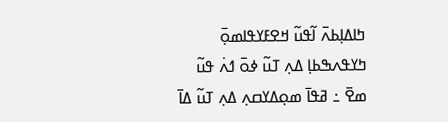ߤߊߡߊ߲ߕߍ߫ ߊ߬ߟߎ߬ ߞߐߓߌߟߊߘߋ߲߫ ߤߌߟߍߒߕߊ߲ ߡߍ߲ ߠߎ߬ ߦߋ߫ ߗߍ߭ ߟߎ߬ ߘߐ߫ ߸ ߥߟߊ߫ ߘߋ߲ߡߌߛߍ߲ ߡߍ߲ ߠߎ߬ ߡߊ߫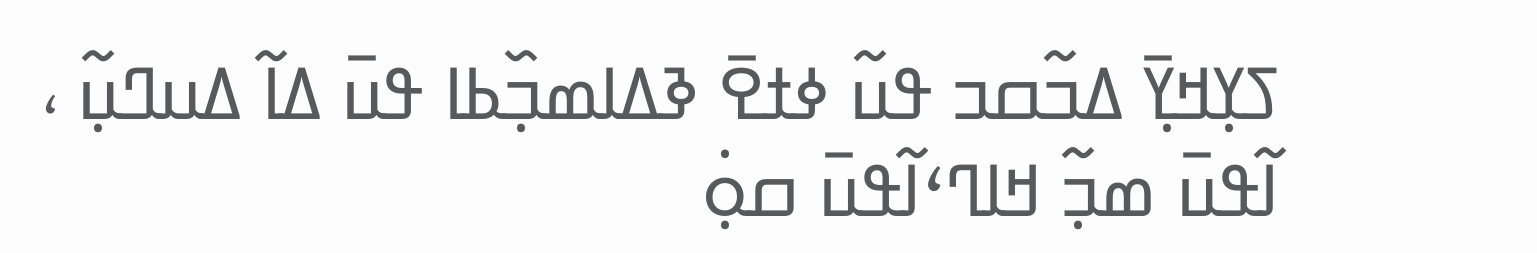ߖߌ߲ߞߌ߲߫ ߡߏ߬ߛߏ ߟߎ߬ ߦߙߐ߫ ߢߡߊߘߏ߲߰ߕߊ ߟߎ߫ ߡߊ߬ ߡߎߣߎ߲߬ ، ߊ߬ߟߎ߫ ߘߏ߲߬ ߞߊߣߵߊ߬ߟߎ߫ ߛߋ߲߭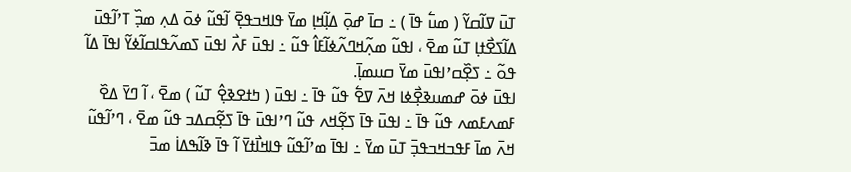ߠߎ߫ ߜߊ߬ߛߌ߬ ( ߘߎ߱ ߟߊ߫ ) ߸ ߛߊ߫ ߝߋ߲߫ ߡߊ߲߬ߞߊ߲ ߘߌ߫ ߟߊߞߏߟߐ߲߫ ߊ߬ߟߎ߬ ߦߋ߫ ߡߍ߲ ߘߏ߲߰ ߠߴߊ߬ߟߎ߫ ߡߊ߬ߖߐ߯ߙߊ߲ ߠߎ߬ ߘߐ߫ ، ߊߟߎ߬ ߘߍ߲߬ߞߣߍ߬ߦߊ߬ߓߊ߮ ߟߎ߬ ߸ ߊߟߎ߫ ߓߍ߯ ߊߟߎ߫ ߖߘߍ߬ߟߊߛߊ߬ߦߌ߬ ߊߟߊ߫ ߡߊ߬ ߟߋ߬ ߸ ߖߐ߲߰ߛߴߊߟߎ߫ ߘߌ߫ ߛߎߘߊ߲߫.
ߊߟߎ߫ ߦߋ߫ ߝߘߎߢߐ߲߯ߦߊ ߞߍ߫ ߜߐ߱ ߟߎ߬ ߟߊ߫ ߸ ߊߟߎ߫ ( ߤߙߐߢߐ߲߮ ߠߎ߬ ) ߘߐ߫ ، ߊ߬ ߣߌ߫ ߡߐ߰ ߓߘߍߓߘߍ ߟߎ߬ ߟߊ߫ ߸ ߊߟߎ߫ ߟߊ߫ ߖߐ߲߬ߞߍ ߟߎ߬ ߣߴߊߟߎ߫ ߟߊ߫ ߖߐ߲߬ߛߡߏ ߟߎ߬ ߘߐ߫ ، ߣߴߊ߬ߟߎ߬ ߞߍ߫ ߘߊ߫ ߓߟߏߞߏߟߏ߲߫ ߠߎ߫ ߘߌ߫ ߸ ߊߟߊ߫ ߘߴߊ߬ߟߎ߬ ߟߊߞߊ߯ߙߌ߫ ߊ߬ ߟߊ߫ ߢߊ߬ߒߡߊ߭ ߘߏ߫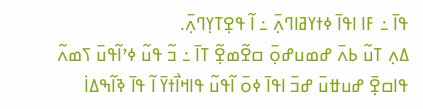ߟߊ߫ ߸ ߓߊ ߊߟߊ߫ ߦߙߌߥߊߣߍ߲߫ ߸ ߊ߬ ߟߐ߲ߠߌ߲ߣߍ߲߫.
ߡߍ߲ ߠߎ߬ ߕߍ߫ ߝߘߎߝߋ߲߫ ߛߐ߬ߘߐ߲߬ ߠߊ߫ ߸ ߏ߬ ߟߎ߬ ߦߴߊ߬ߟߎ߫ ߖߘߍ߬ ߟߊߛߐ߲߫ ߝߎߚߎ߫ ߝߏ߫ ߊߟߊ߫ ߦߋ߫ ߊ߬ߟߎ߬ ߟߊߞߊ߯ߙߌ߫ ߊ߬ ߟߊ߫ ߢߊ߬ߒߡߊ߭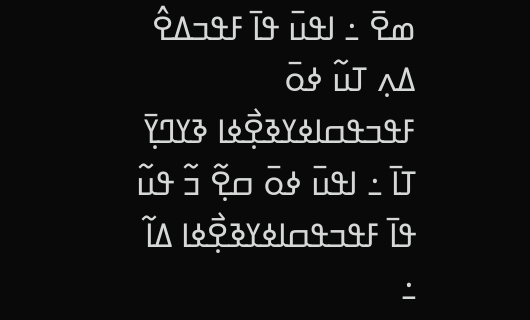ߘߐ߫ ߸ ߊߟߎ߫ ߟߊ߫ ߓߟߏߡߐ߮ ߡߍ߲ ߠߎ߬ ߦߋ߫ ߓߟߏߟߛߊߦߌߢߐ߲߯ߦߊ ߢߌߣߌ߲߫ ߠߊ߫ ߸ ߊߟߎ߫ ߦߋ߫ ߛߐ߲߬ ߏ߬ ߟߎ߬ ߟߊ߫ ߓߟߏߟߛߊߦߌߢߐ߲߯ߦߊ ߡߊ߬ ߸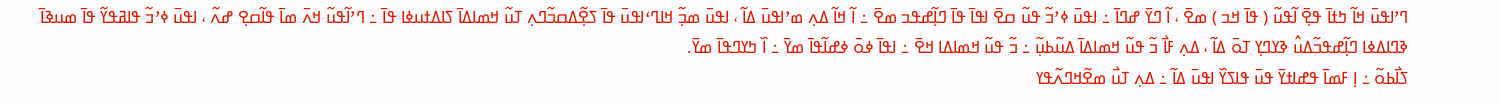ߣߴߊߟߎ߫ ߞߊ߬ ߤߙߊ߫ ߟߐ߲߫ ߊ߬ߟߎ߬ ( ߟߊ߫ ߞߏ ) ߘߐ߫ ، ߊ߬ ߣߌ߫ ߝߣߊ߫ ߸ ߊߟߎ߫ ߦߴߏ߬ ߟߎ߬ ߛߐ߫ ߊߟߊ߫ ߟߊ߫ ߣߊ߲߬ߝߟߏ ߘߐ߫ ߸ ߊ߬ ߞߊ߬ ߡߍ߲ ߘߴߊߟߎ߫ ߡߊ߬ ، ߊߟߎ߫ ߘߏ߲߬ ߞߊߣߵߊߟߎ߫ ߟߊ߫ ߖߐ߲߬ߡߛߏ߬ߣߍ߲ ߠߎ߬ ߞߘߊߡߊ߫ ߖߊߡߙߎߦߊ ߟߊ߫ ߸ ߣߴߊ߬ߟߎ߬ ߞߍ߫ ߘߊ߫ ߟߊ߬ߛߐ߲ ߝߍ߬ ، ߊߟߎ߫ ߦߴߏ߬ ߟߊߥߟߌ߬ ߟߊ߫ ߘߎߢߊ߫ ߢߣߊߡߦߊ ߣߊ߲߬ߝߟߏ߬ߡߎ߮ ߢߌߣߌ߲ ߠߋ߫ ߡߊ߬ ، ߡߍ߲ ߓߊ߯ ߏ߬ ߟߎ߬ ߞߘߊߡߊ߫ ߡߎ߬ߕߎ߲߬ ߸ ߏ߬ ߟߎ߬ ߞߘߊߡߊ ߞߐ߫ ߸ ߊߟߊ߫ ߦߋ߫ ߦߝߊ߬ߟߊ߫ ߘߌ߫ ߸ ߊ߰ ߤߌߣߟߊ߫ ߘߌ߫.
ߖߊ߯ߕߋ߬ ߸ ߊ߲ ߓߘߊ߫ ߟߝߊߙߌ߫ ߟߎ߫ ߟߊߖߌ߰ ߊߟߎ߫ ߡߊ߬ ߸ ߡߍ߲ ߠߎ߯ ߘߐ߬ߞߣߍ߬ߟߌ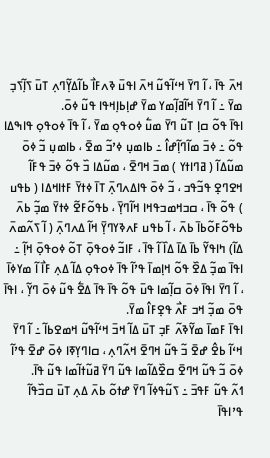ߞߍ߫ ߟߊ߫ ، ߊ߬ ߣߌ߫ ߞߵߊ߬ߟߎ߬ ߞߍ߫ ߊߟߎ߫ ߢߍߓߊ߯ ߕߊ߬ߡߌ߲߬ߣߍ߲ ߠߎ߫ ߖߊ߲߬ߖߏ߲ ߘߌ߫ ߸ ߊ߬ ߣߌ߫ ߞߊ߬ߥߊ߲߬ߘߌ ߘߌ߫ ߝߊ߲ߕߊ߲ߞߟߊ ߟߎ߬ ߦߋ߫.
ߊߟߊ߫ ߟߋ߬ ߛߊ߲ ߠߎ߬ ߣߌ߫ ߘߎ߱ ߦߋߟߋ߲ ߘߌ߫ ، ߊ߬ ߟߊ߫ ߦߋߟߋ߲ ߟߊߒߡߊ ߟߋ߬ ߸ ߦߏ߫ ߘߊ߬ߣߊ߲߬ߝߊ߮ ߸ ߕߊߘߎ߲ ߦߴߏ߬ ߘߐ߫ ، ߕߊߘߎ߲ ߏ߬ ߦߋ߫ ߘߎ߬ߡߊ߬ ( ߥߣߊߙߌ ) ߘߏ߫ ߞߣߐ߫ ، ߘߎ߬ߡߊ ߏ߰ ߟߋ߬ ߦߏ߫ ߟߓߊ߬ ߞߐߣߐ߲ ߟߏ߬ߟߏ ، ߏ߬ ߦߋ߫ ߟߊߡߍߣߍ߲߫ ߠߊ߫ ߦߙߌ߫ ߓߙߊߞߡߊ ( ߕߟߎ ) ߟߋ߬ ߟߊ߫ ، ߛߏߞߘߏߟߞߊ ߞߊ߬ߣߌ߲߫ ، ߕߟߋ߬ߓߐ߬ ߦߙߌ߫ ߘߏ߲߬ ߕߍ߫ ߕߟߋ߬ߓߋ߬ߕߊ߫ ߕߍ߫ ، ߊ߬ ߕߟߎ ߓߍߢߌߣߌ߲߫ ߞߊ߬ ߡߍߣߍ߲߫ ( ߊ߬ ߖߍ߬ߘߍ߫ ߡߊ߬) ߤߊߟߌ߬ ߕߊ߫ ߡߊ߫ ߡߊ߰ ߊ߬ ߟߊ߫ ، ߓߊߏ߬ ߦߋߟߋ߲߫ ߠߋ߬ ߦߋߟߋ߲߫ ߞߊ߲߬ ߸ ߊߟߊ߫ ߘߏ߲߬ ߡߐ߰ ߟߋ߬ ߞߊ߲ߘߊ߫ ߟߴߊ߬ ߟߊ߫ ߦߋߟߋ߲ ߡߊ߬ ߡߍ߲ ߓߊ߯ ߊ߬ ߘߌߦߊ߫ ، ߊ߬ ߣߌ߫ ߊߟߊ߫ ߦߋ߫ ߛߊ߲߬ߘߊ ߟߎ߫ ߟߋ߬ ߟߊ߫ ߟߊ߫ ߡߐ߱ ߟߎ߬ ߦߋ߫ ߣߌ߲߬ ، ߊߟߊ߫ ߟߋ߫ ߘߏ߲߬ ߞߏ ߓߍ߯ ߟߐ߲ߓߊ߮ ߘߌ߫.
ߊߟߊ߫ ߓߘߊ߫ ߘߌ߬ߢߍ߬ ߓߏ߲ ߠߎ߫ ߡߊ߬ ߞߏ߫ ߞߵߊ߬ߟߎ߬ ߞߘߐߕߊ߬ ߸ ߊ߬ ߣߌ߫ ߞߵߊ߬ ߕߐ߮ ߝߐ߫ ߏ߬ ߟߎ߬ ߞߣߐ߫ ߞߍ߬ߣߍ߲ ، ߛߊߣߌ߲ߧߊ ߦߋ߫ ߝߐ߫ ߟߴߊ߬ ߦߋ߫ ߏ߬ ߟߎ߬ ߞߣߐ߫ ߛߐ߰ߡߊ߬ߘߊ ߟߎ߬ ߣߌ߫ ߥߎ߬ߙߊ߬ߘߊ ߟߎ߬ ߟߊ߫.
ߗߍ߬ ߟߎ߬ ߓߟߏ߫ ߸ ߖߎ߬ߟߦߊ߬ ߣߌ߫ ߝߙߋ߬ ߕߍ߫ ߡߍ߲ ߠߎ߫ ߛߏ߰ߟߊ߬ ߟߴߊߟߊ߫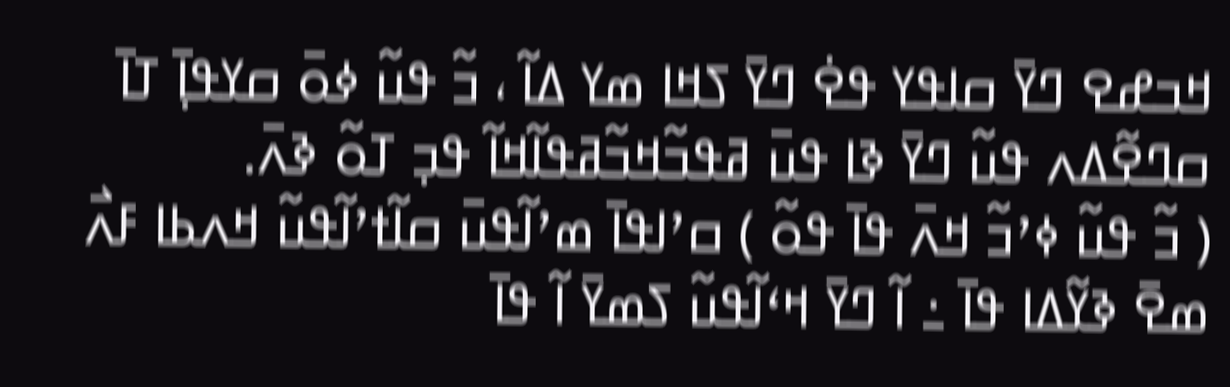ߞߏߝߐ ߣߌ߫ ߛߊߟߌ ߟߐ߭ ߣߌ߫ ߖߞߊ ߘߌ ߡߊ߬ ، ߏ߬ ߟߎ߬ ߦߋ߫ ߛߌߟߊ߲߫ ߠߊ߫ ߛߣߐ߬ߡߍ ߟߎ߬ ߣߌ߫ ߢߊ ߟߎ߫ ߥߟߏ߬ߞߏ߬ߥߟߊ߬ߞߊ߬ ߟߏ߲ ߠߋ߬ ߢߍ߫.
( ߏ߬ ߟߎ߬ ߦߴߏ߬ ߞߍ߫ ߟߊ߫ ߟߋ߬ ) ߛߴߊߟߊ߫ ߘߴߊ߬ߟߎ߫ ߛߊ߬ߙߴߊ߬ߟߎ߬ ߞߍߕߊ ߓߍ߯ ߘߐ߫ ߢߌ߬ߡߊ ߟߊ߫ ߸ ߊ߬ ߣߌ߫ ߞߵߊ߬ߟߎ߬ ߖߘߌ߫ ߊ߬ ߟߊ߫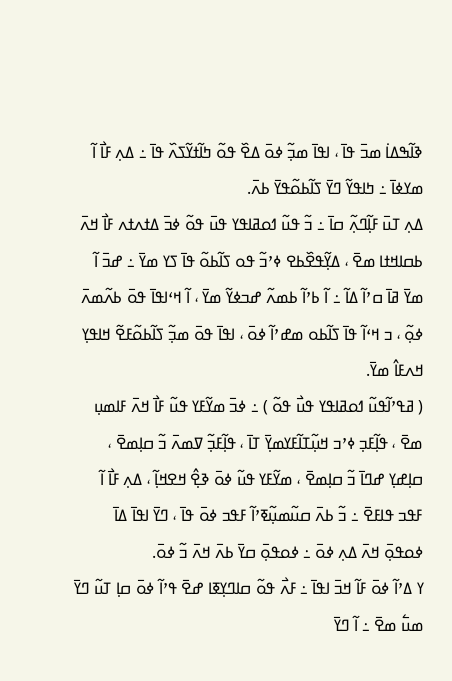ߢߊ߬ߒߡߊ߭ ߘߏ߫ ߟߊ߫ ، ߊߟߊ߫ ߘߏ߲߬ ߦߋ߫ ߡߐ߰ ߟߋ߬ ߤߊ߬ߙߌ߬ߖߍ߰ ߟߊ߫ ߸ ߡߍ߲ ߓߊ߯ ߊ߬ ߘߌߦߊ߫ ߸ ߤߊߟߌ߬ ߣߌ߫ ߖߊ߬ߕߋ߬ߟߌ߫ ߕߍ߫.
ߡߍ߲ ߠߎ߫ ߓߊ߲߬ߣߍ߲߬ ߛߊ߫ ߸ ߏ߬ ߟߎ߬ ߗߋߥߊߟߌ ߟߎ߫ ߟߋ߬ ߦߏ߫ ߡߙߍߙߍ ߓߊ߯ ߞߍ߫ ߕߛߊߞߙߊ ߘߐ߫ ، ߡߌ߲߬ߟߐ߰ߕߐ ߦߴߏ߬ ߟߋ ߖߊ߬ߕߋ߬ ߟߊ߫ ߖߌ ߘߌ߫ ߸ ߝߏ߫ ߊ߬ ߘߌ߫ ߥߊ߫ ߛߴߊ߬ ߡߊ߬ ߸ ߊ߬ ߕߴߊ߬ ߕߘߍ߬ ߝߏߦߌ߬ ߘߌ߫ ، ߊ߬ ߞߵߊߟߊ߫ ߟߋ߫ ߕߍ߬ߘߍ߫ ߦߋ߲߬ ، ߏ ߞߵߊ߬ ߟߊ߫ ߖߊ߬ߕߋ ߘߝߴߊ߬ ߦߋ߫ ، ߊߟߊ߫ ߟߋ߫ ߘߏ߲߬ ߖߊ߬ߕߋ߬ߓߐ߬ ߞߊߟߌ߲ ߞߍߓߊ߮ ߘߌ߫.
( ߥߟߴߊ߬ߟߎ߬ ߗߋߥߊߟߌ ߟߎ߯ ߟߋ߬ ) ߸ ߦߏ߫ ߘߌ߬ߓߌ ߟߎ߬ ߓߊ߯ ߞߍ߫ ߓߊߘߎ߲ ߘߐ߫ ، ߟߊ߲߬ߓߏ߲ ߦߴߏ ߞߎ߲߬ߠߊ߬ߓߌߘߌ߲߫ ߠߊ߫ ، ߟߊ߲߬ߓߏ߲߬ ߜߘߍ߫ ߏ߬ ߛߊ߲ߘߐ߫ ، ߛߊ߲ߝߌ߲ ߝߣߊ߫ ߏ߬ ߛߊ߲ߘߐ߫ ، ߘߌ߬ߓߌ ߟߎ߬ ߦߋ߫ ߢߐ߲߮ ߞߐߞߊ߲߬ ، ߡߍ߲ ߓߊ߯ ߊ߬ ߓߟߏ ߟߊߓߐ߫ ߸ ߏ߬ ߕߍ߫ ߛߎ߬ߘߎ߲߬ߧߴߊ߬ ߓߟߏ ߦߋ߫ ߟߊ߫ ، ߣߌ߫ ߊߟߊ߫ ߡߊ߫ ߦߋߟߋ߲߫ ߞߍ߫ ߡߍ߲ ߦߋ߫ ߸ ߦߋߟߋ߲߫ ߛߌ߫ ߕߍ߫ ߞߍ߫ ߏ߬ ߦߋ߫.
ߌ ߡߴߊ߬ ߦߋ߫ ߓߊ߬ ߞߏ߫ ߊߟߊ߫ ߸ ߓߍ߯ ߟߋ߬ ߛߊߣߌ߲ߧߊ ߝߐ߫ ߟߴߊ߬ ߦߋ߫ ߛߊ߲ ߠߎ߬ ߣߌ߫ ߘߎ߱ ߘߐ߫ ߸ ߊ߬ ߣߌ߫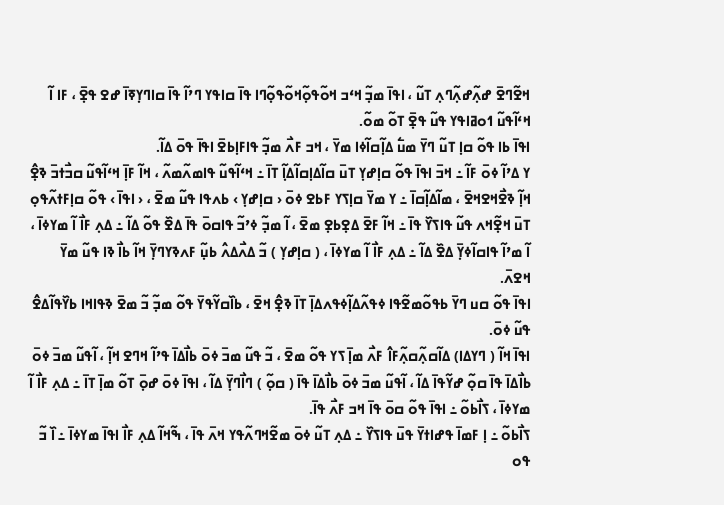ߞߐ߬ߣߐ߫ ߝߍ߲߬ߝߍ߲߬ߣߍ߲ ߠߎ߬ ، ߊߟߊ߫ ߘߏ߲߬ ߞߵߏ ߞߋ߬ߟߋ߲߬ߞߋ߬ߟߋ߲߬ߣߊ ߟߊ߫ ߛߊߟߌ ߣߴߊ߬ ߟߊ߫ ߛߊߣߌ߲ߧߊ߫ ߝߐ ߟߐ߲߫ ، ߓߊ ߊ߬ ߞߵߊ߬ߟߎ߬ ߗߋߥߊߟߌ ߟߎ߬ ߟߐ߲߫ ߠߋ߬ ߘߋ߬.
ߊߟߊ߫ ߕߊ ߟߋ߬ ߛߊ߲ ߠߎ߬ ߣߌ߫ ߘߎ߱ ߡߊ߲߬ߛߊ߬ߦߊ ߘߌ߫ ، ߞߏ ߓߍ߯ ߘߏ߲߬ ߟߊߓߊ߲ߕߐ߫ ߊߟߊ߫ ߟߋ߫ ߡߊ߬.
ߌ ߡߴߊ߬ ߦߋ߫ ߓߊ߬ ߸ ߞߏ߫ ߊߟߊ߫ ߟߋ߬ ߛߊ߲ߝߌ߲ ߠߎ߫ ߛߊ߬ߡߊ߲ߛߊ߬ߡߊ߲߬ ߠߊ߫ ߸ ߞߵߊ߬ߟߎ߬ ߟߊߘߍ߬ߘߍ߬ ، ߞߊ߬ ߓߊ߲߫ ߞߵߊ߬ߟߎ߬ ߛߏ߯ߙߏ߫ ߢߐ߲߮ ߞߊ߲߬ ߢߐ߯ߞߐߞߐ߫ ، ߘߊ߬ߡߊ߲߬ߛߊ߫ ߸ ߌ ߘߌ߫ ߛߊ߲ߖߌ ߓߕߐ ߦߋ߫ ‹ ߛߊ߲ߝߌ߲ › ߕߍߟߊ ߟߎ߬ ߘߐ߫ ، ‹ ߊߟߊ߫ › ߟߋ߬ ߛߊ߲ߓߙߍ߬ߟߋ߲ ߠߎ߫ ߞߐ߲߬ߞߍ ߟߎ߬ ߟߊߖߌ߰ ߟߊ߫ ߸ ߞߊ߬ ߓߐ߫ ߡߐ߲ߕߐ߲ ߘߐ߫ ، ߊ߬ ߘߏ߲߬ ߦߴߏ߬ ߟߊߛߋ߫ ߟߊ߫ ߡߐ߰ ߟߋ߬ ߡߊ߬ ߸ ߡߍ߲ ߓߊ߯ ߊ߬ ߘߌߦߊ߫ ، ߊ߬ ߘߴߊ߬ ߟߊߛߊ߬ߦߌ߲߫ ߡߐ߰ ߡߊ߬ ߸ ߡߍ߲ ߓߊ߯ ߊ߬ ߘߌߦߊ߫ ، ( ߛߊ߲ߝߌ߲ ) ߏ߬ ߡߍ߯ߡߍ߮ ߕߎ߲߬ ߓߍߢߌߣߌ߲߫ ߞߊ߬ ߕߊ߯ ߢߊ ߟߎ߬ ߘߌ߫ ߞߐߍ߫.
ߊߟߊ߫ ߟߋ߬ ߛߎ ߣߌ߫ ߕߟߋ߬ߘߐ߬ߟߊ ߦߟߍ߬ߡߊ߲߬ߦߟߍߡߊ߲߫ ߠߊ߫ ߢߐ߲߮ ߞߐ߫ ، ߕߊ߰ߛߌ߬ߟߌ߫ ߟߋ߬ ߘߏ߲߬ ߏ߬ ߘߐ߫ ߢߟߊߞߊ ߕߌ߰ߟߊ߬ߡߐ߮ ߟߎ߬ ߦߋ߫.
ߊߟߊ߫ ߞߊ߬ ( ߣߌߡߊ) ߡߊ߬ߛߍ߲߬ߛߍ߲߬ߓߊ߮ ߓߍ߯ ߘߊ߲߫ ߖߌ ߟߋ߬ ߘߐ߫ ، ߏ߬ ߟߎ߬ ߘߏ߫ ߦߋ߫ ߕߊ߯ߡߊ߫ ߟߴߊ߬ ߞߣߐ ߞߊ߲߬ ، ߊ߬ߟߎ߬ ߘߏ߫ ߦߋ߫ ߕߊ߯ߡߊ߫ ߟߊ߫ ߛߋ߲߬ ߝߌ߬ߟߊ߫ ߡߊ߬ ، ߊ߬ߟߎ߬ ߘߏ߫ ߦߋ߫ ߕߊ߯ߡߊ߫ ߟߊ߫ ( ߛߋ߲߬ ) ߣߊ߯ߣߌ߲߫ ߡߊ߬ ، ߊߟߊ߫ ߦߋ߫ ߝߋ߲߫ ߠߋ߬ ߘߊ߲߫ ߠߊ߫ ߸ ߡߍ߲ ߓߊ߯ ߊ߬ ߘߌߦߊ߫ ، ߖߊ߯ߕߋ߬ ߸ ߊߟߊ߫ ߟߋ߬ ߛߋ߫ ߟߊ߫ ߞߏ ߓߍ߯ ߟߊ߫.
ߖߊ߯ߕߋ߬ ߸ ߊ߲ ߓߘߊ߫ ߟߝߊߙߌ߫ ߟߎ߫ ߟߊߖߌ߰ ߸ ߡߍ߲ ߠߎ߬ ߦߋ߫ ߘߐ߬ߞߣߍ߬ߟߌ ߞߍ߫ ߟߊ߫ ، ߒ߬ߞߊ߬ ߡߍ߲ ߓߊ߯ ߊߟߊ߫ ߘߌߦߊ߫ ߸ ߊ߰ ߏ߬ ߟߋ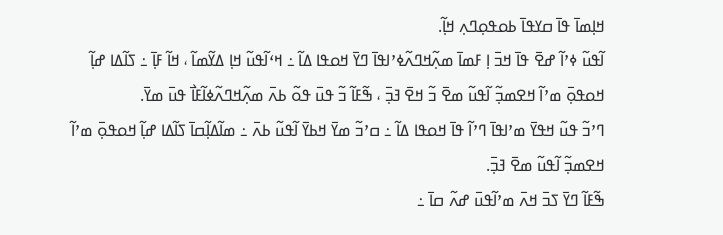ߞߊ߲ߘߊ߫ ߟߊ߫ ߛߌߟߊ߫ ߕߋߟߋ߲ߣߍ߲ ߞߊ߲߬.
ߊ߬ߟߎ߬ ߦߴߊ߬ ߝߐ߫ ߟߊ߫ ߞߏ߫ ߊ߲ ߓߘߊ߫ ߘߍ߲߬ߞߣߍ߬ߦߴߊߟߊ߫ ߣߌ߫ ߞߋߟߊ ߡߊ߬ ߸ ߞߵߊ߬ߟߎ߬ ߞߊ߲ ߡߌ߬ߘߊ߬ ، ߞߊ߬ ߓߊ߲߫ ߸ ߖߊ߬ߡߊ ߝߊ߲߬ ߞߋߟߋ߲߫ ߘߴߊ߬ ߞߐߘߏ߲߬ ߊ߬ߟߎ߬ ߘߐ߫ ߏ߬ ߞߐ߫ ߔߏ߲߫ ، ߒ߬ߓߊ߬ ߏ߬ ߟߎ߫ ߟߋ߬ ߕߍ߫ ߘߍ߲߬ߞߣߍ߬ߦߊ߬ߓߊ߯ ߟߎ߫ ߘߌ߫.
ߣߴߏ߬ ߟߎ߬ ߞߟߌ߫ ߘߴߊߟߊ߫ ߣߴߊ߬ ߟߊ߫ ߞߋߟߊ ߡߊ߬ ߸ ߛߴߏ߬ ߘߌ߫ ߞߕߌ߫ ߊ߬ߟߎ߬ ߕߍ߫ ߸ ߘߊ߬ߡߊ߲߬ߛߊ߫ ߖߊ߬ߡߊ ߝߊ߲߬ ߞߋߟߋ߲߫ ߘߴߊ߬ ߞߐߘߏ߲߬ ߊ߬ߟߎ߬ ߘߐ߫ ߔߏ߲߫.
ߒ߬ߓߊ߬ ߣߌ߫ ߖߏ߫ ߞߍ߫ ߘߴߊ߬ߟߎ߫ ߝߍ߬ ߛߊ߫ ߸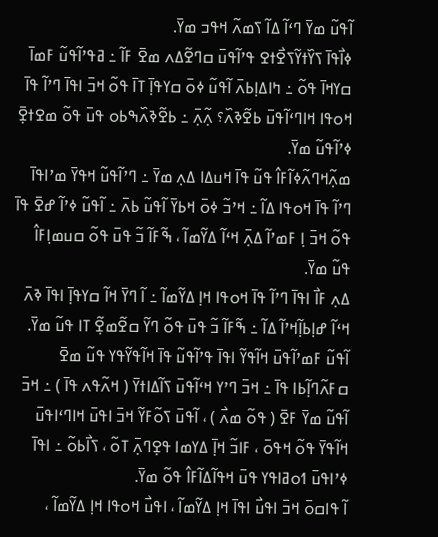ߊ߬ߟߎ߬ ߘߌ߫ ߣߵߊ߬ ߡߊ߬ ߖߘߍ߬ ߞߟߏ ߘߌ߫.
ߦߊ߯ߟߊ߫ ߖߌ߰ߙߌ߬ߖߐ߯ߙߐ ߟߴߊ߬ߟߎ߫ ߛߣߐ߬ߡߍ ߘߐ߫ ߓߊ߬ ߸ ߥߟߴߊ߬ߟߎ߬ ߓߘߊ߫ ߛߌߞߊ߫ ߟߋ߬ ߸ ߤߊߡߊ߲ߕߍ߫ ߊ߬ߟߎ߬ ߦߋ߫ ߛߌߟߊ߲߫ ߠߊ߫ ߟߋ߬ ߞߏ߫ ߊߟߊ߫ ߣߴߊ߬ ߟߊ߫ ߞߋߟߊ ߞߊߣߵߊ߬ߟߎ߫ ߕߐ߬ߢߍ߰؟ ߍ߲߬ߍ߲߫ ߸ ߕߐ߬ߢߍ߰ߒߕߋ ߟߎ߫ ߟߋ߬ ߘߐߙߐ߲߫ ߦߴߊ߬ߟߎ߬ ߘߌ߫.
ߘߍ߲߬ߞߣߍ߬ߦߊ߬ߓߊ߮ ߟߎ߬ ߟߊ߫ ߞߎߡߊ ߡߍ߲ ߘߌ߫ ߸ ߣߴߊ߬ߟߎ߬ ߞߟߌ߫ ߘߴߊߟߊ߫ ߣߴߊ߬ ߟߊ߫ ߞߋߟߊ ߡߊ߬ ߸ ߞߴߏ߬ ߦߋ߫ ߞߕߌ߫ ߊ߬ߟߎ߬ ߕߍ߫ ߸ ߊ߬ߟߎ߬ ߦߴߊ߬ ߝߐ߫ ߟߊ߫ ߟߋ߬ ߞߏ߫ ߊ߲ ߓߘߴߊ߬ ߡߍ߲߫ ߞߵߊ߬ ߡߌ߬ߘߊ߬ ، ߒ߬ߓߊ߬ ߏ߬ ߟߎ߫ ߟߋ߬ ߛߎߘߊ߲ߓߊ߮ ߟߎ߬ ߘߌ߫.
ߡߍ߲ ߓߊ߯ ߊߟߊ߫ ߣߴߊ߬ ߟߊ߫ ߞߋߟߊ ߞߊ߲ ߡߌ߬ߘߊ߬ ߸ ߊ߬ ߣߌ߫ ߞߊ߬ ߛߌߟߊ߲߫ ߊߟߊ߫ ߢߍ߫ ߞߵߊ߬ ߝߊ߲ߕߊ߲߬ߞߴߊ߬ ߡߊ߬ ߸ ߒ߬ߓߊ߬ ߏ߬ ߟߎ߫ ߟߋ߬ ߣߌ߬ ߛߐ߬ߘߐ߲߬ ߠߊ ߟߎ߬ ߘߌ߫.
ߊ߬ߟߎ߬ ߓߘߴߊ߬ߟߎ߫ ߞߊ߬ߟߌ߬ ߊߟߊ߫ ߟߴߊ߬ߟߎ߬ ߟߊ߫ ߞߊ߬ߟߌ߬ߟߌ ߟߎ߬ ߘߐ߫ ߛߓߍ߬ߣߊ߲߬ߕߊ ߟߊ߫ ߸ ߞߏ߫ ߣߴߌ ߞߵߊ߬ߟߎ߫ ߖߊ߬ߡߊߙߌ߫ ( ߞߍ߬ߟߍ ߟߊ߫ ) ߸ ߞߏ߫ ߊ߬ߟߎ߬ ߘߌ߫ ߓߐ߫ ( ߟߋ߬ ߘߍ߯ ) ، ߊ߬ߟߎ߫ ߖߋ߬ߓߌ߬ ߞߏ߫ ߊߟߎ߫ ߞߊߣߵߊߟߎ߫ ߞߊ߬ߟߌ߫ ߟߋ߬ ߞߟߋ߫ ، ߓߊߏ߬ ߞߊ߲߫ ߡߌߘߊ ߟߐ߲ߣߍ߲߫ ߠߋ߬ ، ߖߊ߯ߕߋ߬ ߸ ߊߟߊ߫ ߦߴߊߟߎ߫ ߗߋߥߊߟߌ ߟߎ߫ ߞߟߊ߬ߡߊ߬ߓߊ߮ ߟߋ߬ ߘߌ߫.
ߊ߬ ߟߊߛߋ߫ ߞߏ߫ ߊߟߎ߯ ߊߟߊ߫ ߞߊ߲ ߡߌ߬ߘߊ߬ ، ߊߟߎ߯ ߞߋߟߊ ߞߊ߲ ߡߌ߬ߘߊ߬ ،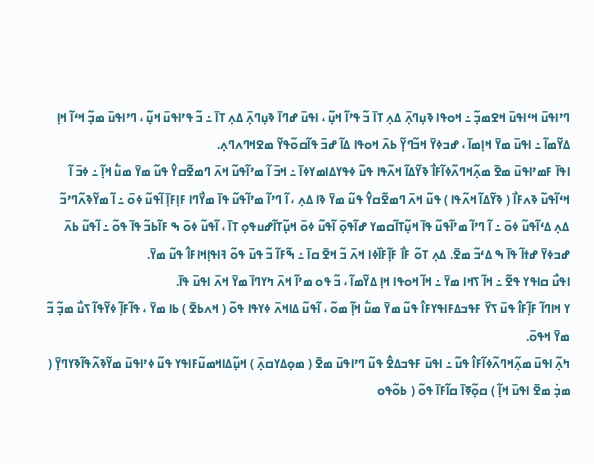ߣߴߊߟߎ߫ ߞߵߊߟߎ߫ ߞߐߘߏ߲߬ ߸ ߞߋߟߊ ߢߎ߲ߣߍ߲߫ ߡߍ߲ ߠߊ߫ ߏ߬ ߟߴߊ߬ ߞߎ߲߬ ، ߊߟߎ߫ ߝߣߊ߫ ߢߎ߲ߣߍ߲߫ ߡߍ߲ ߠߊ߫ ߸ ߏ߬ ߟߴߊߟߎ߫ ߞߎ߲߬ ، ߣߴߊߟߎ߫ ߘߏ߲߬ ߞߵߊ߬ ߞߊ߲ ߡߌ߬ߘߊ߬ ߸ ߊߟߎ߫ ߘߌ߫ ߞߊ߲ߘߊ߫ ، ߝߏߦߌ߫ ߞߏ߬ߣߌ߲߬ ߕߍ߫ ߞߋߟߊ ߡߊ߬ ߝߏ߫ ߟߊ߬ߛߋ߬ߟߌ߬ ߘߐߞߣߍߣߍ߲.
ߊߟߊ߫ ߓߘߴߊߟߎ߫ ߘߐ߫ ߘߍ߲߬ߞߣߍ߬ߦߊ߬ߓߊ߯ ߢߌ߬ߡߊ߬ ߞߍ߬ߟߊ ߟߎ߬ ߦߟߌߡߊߘߌߦߊ߫ ߸ ߞߏ߫ ߊ߬ ߘߴߊ߬ߟߎ߬ ߞߍ߫ ߣߘߐ߬ߛߌ߮ ߟߎ߬ ߘߌ߫ ߘߎ߱ ߞߊ߲߬ ߸ ߦߏ߫ ߊ߬ ߞߵߊ߬ߟߎ߬ ߢߍߓߊ߯ ( ߢߌ߬ߡߊ߬ ߞߍ߬ߟߊ ) ߟߎ߬ ߞߍ߫ ߣߘߐ߬ߛߌ߮ ߟߎ߬ ߘߌ߫ ߢߊ ߡߍ߲ ، ߊ߬ ߣߴߊ߬ ߘߴߊ߬ߟߎ߬ ߟߊ߫ ߘߌ߯ߣߊ ߓߊ߲ߓߊ߲߫ ߊ߬ߟߎ߬ ߦߋ߫ ߸ ߊ߬ ߘߌ߬ߢߍ߬ߣߴߏ߬ ߡߍ߲ ߡߵߊ߬ߟߎ߬ ߦߋ߫ ߸ ߊ߬ ߣߴߊ߬ ߘߴߊ߬ߟߎ߬ ߟߊ߫ ߞߎ߲߬ߠߊ߬ߛߘߌ ߝߊ߬ߟߋ߲߫ ߊ߬ߟߎ߬ ߦߋ߫ ߞߎ߲߬ߠߊ߬ߝߎߟߋ߲ ߠߊ߫ ، ߊ߬ߟߎ߬ ߦߋ߫ ߒ ߓߊ߬ߕߏ߬ ߟߊ߫ ߟߋ߬ ߸ ߊ߬ߟߎ߬ ߕߍ߫ ߝߏߦߌ߫ ߝߙߊ߬ ߟߊ߫ ߒ ߡߵߏ߬ ߘߐ߫. ߡߍ߲ ߠߋ߬ ߓߊ߯ ߓߊ߲߬ߓߊ߰ߦߊ ߞߍ߫ ߏ߬ ߞߐ߫ ߛߊ߫ ߸ ߒ߬ߓߊ߬ ߏ߬ ߟߎ߫ ߟߋ߬ ߔߊߟߊ߲ߞߊߓߊ߮ ߟߎ߬ ߘߌ߫.
ߊߟߎ߯ ߛߊߟߌ ߟߐ߬ ߸ ߞߊ߬ ߖߞߊ ߘߌ߫ ߸ ߞߊ߬ ߞߋߟߊ ߞߊ߲ ߡߌ߬ߘߊ߬ ، ߏ߬ ߟߋ ߘߴߊ߬ ߞߍ߫ ߤߌߣߊ߫ ߘߌ߫ ߞߍ߫ ߊߟߎ߫ ߟߊ߫.
ߌ ߞߊߣߊ߬ ߓߊ߲߬ߓߊ߮ ߟߎ߫ ߖߌ߰ ߓߟߏߡߓߊߟߌߓߊ߮ ߟߎ߬ ߘߌ߫ ߘߎ߱ ߞߊ߲߬ ߘߋ߬ ، ߊ߬ߟߎ߬ ߡߊߞߍ߫ ߦߌߟߊ ߟߋ߬ ( ߞߍߕߐ߫ ) ߕߊ ߘߌ߫ ، ߟߊ߬ߓߊ߲߬ ߦߌ߬ߟߊ߬ ߖߎ߯ ߘߏ߲߬ ߏ߬ ߘߌ߫ ߞߟߋ߫.
ߤߍ߲߬ ߊߟߎ߫ ߘߍ߲߬ߞߣߍ߬ߦߊ߬ߓߊ߮ ߟߎ߬ ߸ ߊߟߎ߫ ߓߟߏߡߐ߮ ߟߎ߬ ߣߴߊߟߎ߫ ߘߐ߫ ( ߘߋ߲ߡߌߛߍ߲߫ ) ߞߎ߲߬ߡߊߞߘߎ߬ߓߊߟߌ ߟߎ߬ ߦߴߊߟߎ߫ ߘߌ߬ߢߍ߬ߟߊ߬ߢߌߣߌ߲߫ ( ߘߏ߲߭ ߘߐ߫ ߊߟߎ߫ ߞߊ߲߬ ) ߛߋ߲߬ߧߊ߫ ߛߊ߬ߓߊ߫ ߟߋ߬ ( ߕߋ߬ߟߋ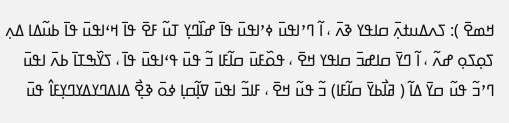ߞߘߐ߫ ): ߖߍߡߎߙߍ߲߫ ߛߊߟߌ ߢߍ߫ ، ߊ߬ ߣߴߊߟߎ߫ ߦߴߊߟߎ߫ ߟߊ߫ ߝߊ߰ߣߌ߲ ߠߎ߬ ߓߐ߫ ߟߊ߫ ߞߵߊߟߎ߫ ߟߊ߫ ߕߎ߬ߡߊ ߡߍ߲ ߖߋ߲ߖߋ߲ ߝߍ߬ ، ߊ߬ ߣߌ߫ ߛߊߝߏ߫ ߛߊߟߌ ߞߐ߫ ، ߟߋ߰ߓߎ߫ ߛߊ߬ߓߊ ߏ߬ ߟߎ߫ ߟߵߊߟߎ߫ ߟߊ߫ ، ߖߌ߰ߒߠߊ߫ ߕߍ߫ ߊߟߎ߫ ߣߴߏ߬ ߟߎ߬ ߛߌ߫ ߡߊ߬ ( ߥߊ߯ߕߌ߫ ߛߊ߬ߓߊ) ߏ߬ ߟߎ߬ ߞߐ߫ ، ߓߊߏ߬ ߊߟߎ߫ ߜߊ߲߬ߛߊ߲ ߦߋ߫ ߢߐ߲߯ ߡߊߡߣߌߡߌߣߌ߲ߓߊ߮ ߟߎ߫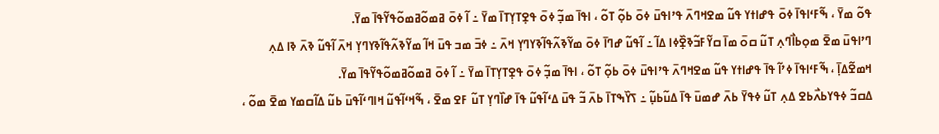ߟߋ߬ ߘߌ߫ ، ߒ߬ߓߵߊߟߊ߫ ߦߋ߫ ߟߝߊߙߌ ߟߎ߬ ߘߐߞߣߍ߫ ߟߴߊߟߎ߫ ߦߋ߫ ߕߋ߲߬ ߠߋ߬ ، ߊߟߊ߫ ߘߏ߲߬ ߦߋ߫ ߟߐ߲ߠߌ߲ߠߊ߫ ߘߌ߫ ߸ ߊ߬ ߦߋ߫ ߥߘߋ߬ߥߘߋ߬ߟߌ߬ߟߊ߫ ߘߌ߫.
ߣߴߊߟߎ߫ ߘߐ߫ ߘߋ߲ߕߊ߯ߣߍ߲ ߠߎ߬ ߛߋ߫ ߘߊ߫ ߛߌ߬ߓߏ߬ߢߐ߲߰ߦߊ ߡߊ߬ ߸ ߊ߬ߟߎ߬ ߝߣߊ߫ ߦߋ߫ ߘߌ߬ߢߍ߬ߟߊ߬ߢߌߣߌ߲ ߞߍ߫ ߸ ߦߏ߫ ߘߏ ߟߎ߫ ߞߊ߬ ߘߌ߬ߢߍ߬ߟߊ߬ߢߌߣߌ߲ ߞߍ߫ ߊ߬ߟߎ߬ ߢߍ߫ ߢߊ ߡߍ߲ ߞߘߐ߬ߡߊ߲߫ ، ߒ߬ߓߵߊߟߊ߫ ߦߴߊ߬ ߟߊ߫ ߟߝߊߙߌ ߟߎ߬ ߘߐߞߣߍ߫ ߟߴߊߟߎ߫ ߦߋ߫ ߕߋ߲߬ ߠߋ߬ ، ߊߟߊ߫ ߘߏ߲߬ ߦߋ߫ ߟߐ߲ߠߌ߲ߠߊ߫ ߘߌ߫ ߸ ߊ߬ ߦߋ߫ ߥߘߋ߬ߥߘߋ߬ߟߌ߬ߟߊ߫ ߘߌ߫.
ߡߛߏ߬ ߦߟߌߕߍ߯ߕߐ ߡߍ߲ ߠߎ߬ ߦߟߌ߫ ߕߍ߫ ߝߘߎ߫ ߟߊ߫ ߡߎ߬ߕߎ߲߬ ߸ ߖߌ߰ߒߠߊ߫ ߕߍ߫ ߏ߬ ߟߎ߫ ߡߵߊ߬ߟߎ߬ ߟߊ߫ ߝߊ߰ߣߌ߲ ߠߎ߬ ߓߐ ߘߐ߫ ، ߒ߬ߞߵߊ߬ߟߎ߬ ߞߊߣߵߊ߬ߟߎ߫ ߕߎ߬ ߡߊ߬ߛߘߌ ߘߐ߫ ߘߋ߬ ،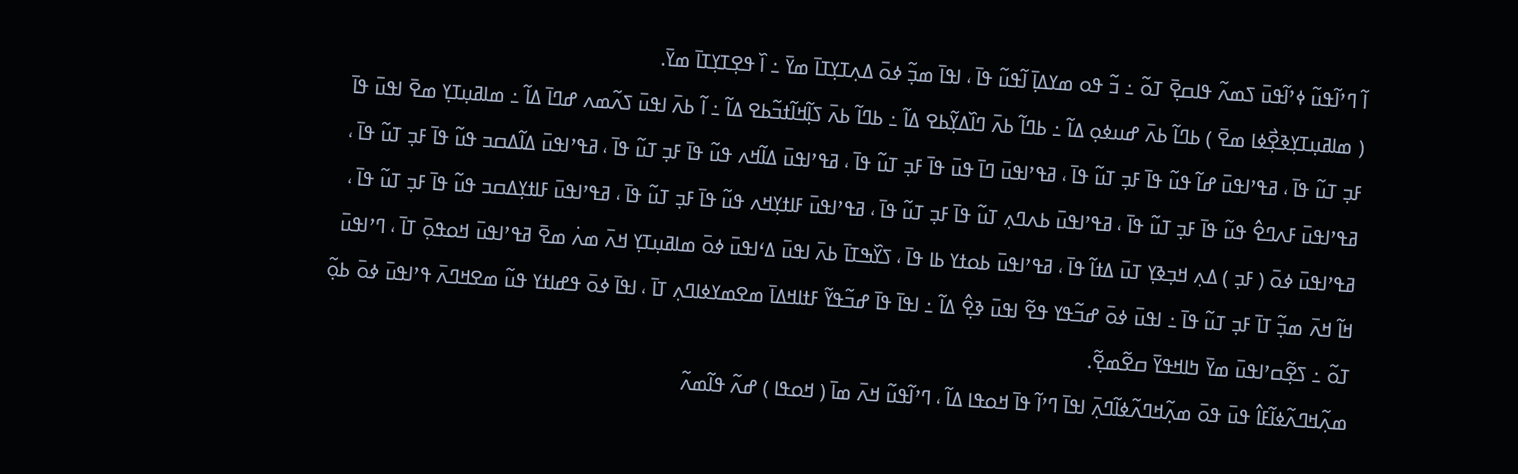ߊ߬ ߣߴߊ߬ߟߎ߬ ߦߴߊ߬ߟߎ߫ ߖߘߍ߬ ߟߊߛߐ߲߫ ߠߋ߬ ߸ ߏ߬ ߟߋ ߘߌߡߊ߲߫ ߊ߬ߟߎ߬ ߟߊ߫ ، ߊߟߊ߫ ߘߏ߲߬ ߦߋ߫ ߡߍ߲ߠߌ߲ߠߊ߫ ߘߌ߫ ߸ ߊ߰ ߟߐ߲ߠߌ߲ߠߊ߫ ߘߌ߫.
( ߘߊߥߎ߲ߠߌ߲ߢߐ߲߯ߦߊ ߘߐ߫ ) ߕߣߊ߬ ߕߍ߫ ߝߎߦߋ߲ ߡߊ߬ ߸ ߕߣߊ߬ ߕߍ߫ ߣߊ߰ߡߌ߲߬ߕߐ ߡߊ߬ ߸ ߕߣߊ߬ ߕߍ߫ ߖߊ߲߬ߞߊ߬ߙߏ߬ߕߐ ߡߊ߬ ߸ ߊ߬ ߕߍ߫ ߊߟߎ߫ ߖߍ߬ߘߍ ߝߣߊ߫ ߡߊ߬ ߸ ߘߊߥߎ߲ߠߌ߲ ߘߐ߫ ߊߟߎ߫ ߟߊ߫ ߓߏ߲ ߠߎ߬ ߟߊ߫ ، ߥߟߴߊߟߎ߫ ߝߊ߬ ߟߎ߬ ߟߊ߫ ߓߏ߲ ߠߎ߬ ߟߊ߫ ، ߥߟߴߊߟߎ߫ ߣߊ߫ ߟߎ߫ ߟߊ߫ ߓߏ߲ ߠߎ߬ ߟߊ߫ ، ߥߟߴߊߟߎ߫ ߡߊ߬ߞߍ ߟߎ߬ ߟߊ߫ ߓߏ߲ ߠߎ߬ ߟߊ߫ ، ߥߟߴߊߟߎ߫ ߡߊ߬ߡߛߏ ߟߎ߬ ߟߊ߫ ߓߏ߲ ߠߎ߬ ߟߊ߫ ، ߥߟߴߊߟߎ߫ ߓߍߣߐ߮ ߟߎ߬ ߟߊ߫ ߓߏ߲ ߠߎ߬ ߟߊ߫ ، ߥߟߴߊߟߎ߫ ߕߍߣߍ߲ ߠߎ߬ ߟߊ߫ ߓߏ߲ ߠߎ߬ ߟߊ߫ ، ߥߟߴߊߟߎ߫ ߓߊߙߌ߲ߞߍ ߟߎ߬ ߟߊ߫ ߓߏ߲ ߠߎ߬ ߟߊ߫ ، ߥߟߴߊߟߎ߫ ߓߊߙߌ߲ߡߛߏ ߟߎ߬ ߟߊ߫ ߓߏ߲ ߠߎ߬ ߟߊ߫ ، ߥߟߴߊߟߎ߫ ߦߋ߫ ( ߓߏ߲ ) ߡߍ߲ ߞߏ߲ߢߌ߲ ߠߎ߫ ߡߙߊ߬ ߟߊ߫ ، ߥߟߴߊߟߎ߫ ߕߋߙߌ ߕߊ ߟߊ߫ ، ߖߌ߰ߒߠߊ߫ ߕߍ߫ ߊߟߎ߫ ߡߵߊߟߎ߫ ߦߋ߫ ߘߊߥߎ߲ߠߌ߲ ߞߍ߫ ߘߍ߭ ߘߐ߫ ߥߟߴߊߟߎ߫ ߞߋߟߋ߲߫ ߠߊ߫ ، ߣߴߊߟߎ߫ ߞߊ߬ ߞߍ߫ ߘߏ߲߬ ߠߊ߫ ߓߏ߲ ߠߎ߬ ߟߊ߫ ߸ ߊߟߎ߫ ߦߋ߫ ߝߏ߬ߟߌ ߟߐ߬ ߊߟߎ߫ ߢߐ߲߮ ߡߊ߬ ߸ ߊߟߊ߫ ߟߊ߫ ߝߏ߬ߟߌ߬ ߓߙߊߞߡߊ߫ ߘߐߘߌߦߊߣߍ߲ ߠߊ߫ ، ߊߟߊ߫ ߦߋ߫ ߟߝߊߙߌ ߟߎ߬ ߘߐߞߣߍ߫ ߟߴߊߟߎ߫ ߦߋ߫ ߕߋ߲߬ ߠߋ߬ ߸ ߖߐ߲߬ߛߴߊߟߎ߫ ߘߌ߫ ߤߊߞߟߌ߫ ߛߐ߬ߘߐ߲߬.
ߘߍ߲߬ߞߣߍ߬ߦߊ߬ߓߊ߮ ߟߎ߫ ߟߋ߫ ߘߍ߲߬ߞߣߍ߬ߦߊ߬ߣߍ߲߫ ߊߟߊ߫ ߣߴߊ߬ ߟߊ߫ ߞߋߟߊ ߡߊ߬ ، ߣߴߊ߬ߟߎ߬ ߞߍ߫ ߘߊ߫ ( ߞߋߟߊ ) ߝߍ߬ ߟߊ߬ߘߍ߬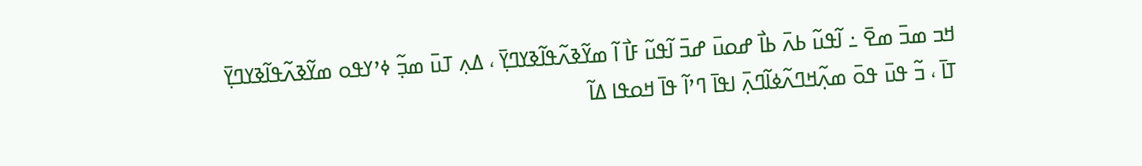ߞߏ ߘߏ߫ ߘߐ߫ ߸ ߊ߬ߟߎ߬ ߕߍ߫ ߕߊ߯ ߝߋߎ߫ ߝߏ߫ ߊ߬ߟߎ߬ ߓߊ߯ ߊ߬ ߘߌ߬ߢߍ߬ߟߊ߬ߢߌߣߌ߲߫ ، ߡߍ߲ ߠߎ߫ ߘߏ߲߬ ߦߴߌߟߋ ߘߌ߬ߢߍ߬ߟߊ߬ߢߌߣߌ߲߫ ߠߊ߫ ، ߏ߬ ߟߎ߫ ߟߋ߫ ߘߍ߲߬ߞߣߍ߬ߦߊ߬ߣߍ߲߫ ߊߟߊ߫ ߣߴߊ߬ ߟߊ߫ ߞߋߟߊ ߡߊ߬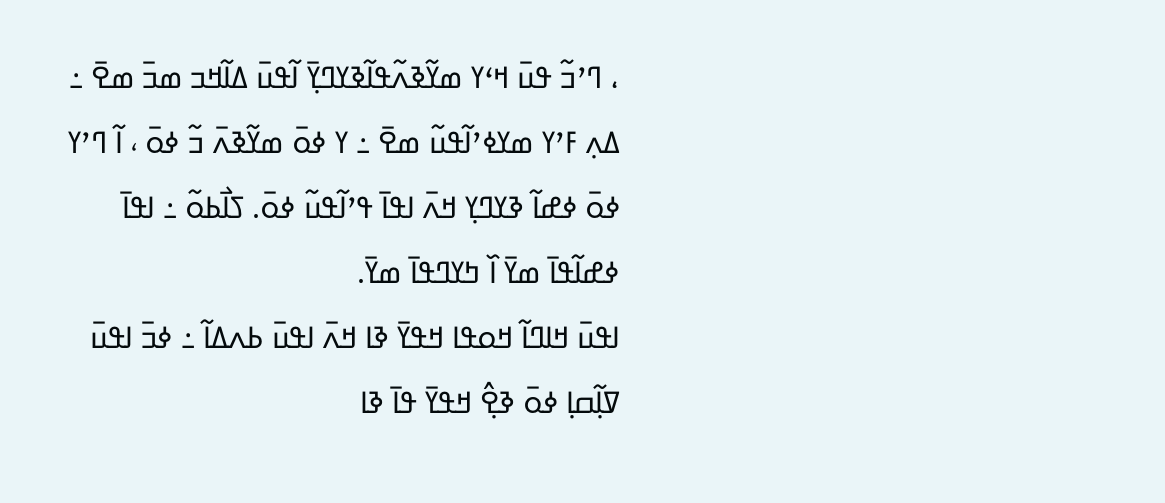، ߣߴߏ߬ ߟߎ߫ ߞߵߌ ߘߌ߬ߢߍ߬ߟߊ߬ߢߌߣߌ߲߫ ߊ߬ߟߎ߫ ߡߊ߬ߞߏ ߘߏ߫ ߘߐ߫ ߸ ߡߍ߲ ߓߴߌ ߘߌߦߴߊ߬ߟߎ߬ ߘߐ߫ ߸ ߌ ߦߋ߫ ߘߌ߬ߢߍ߫ ߏ߬ ߦߋ߫ ، ߊ߬ ߣߴߌ ߦߋ߫ ߦߝߊ߬ ߢߌߣߌ߲ ߞߍ߫ ߊߟߊ߫ ߟߴߊ߬ߟߎ߬ ߦߋ߫. ߖߊ߯ߕߋ߬ ߸ ߊߟߊ߫ ߦߝߊ߬ߟߊ߫ ߘߌ߫ ߊ߰ ߤߌߣߟߊ߫ ߘߌ߫.
ߊߟߎ߫ ߞߊߣߊ߬ ߞߋߟߊ ߞߟߌ߫ ߢߊ ߞߍ߫ ߊߟߎ߫ ߕߍߡߊ߬ ߸ ߦߏ߫ ߊߟߎ߫ ߜߊ߲߬ߛߊ߲ ߦߋ߫ ߢߐ߲߮ ߞߟߌ߫ ߟߊ߫ ߢߊ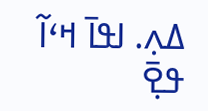ߡߍ߲. ߊߟߊ߫ ߞߵߊ߬ ߟߐ߲߫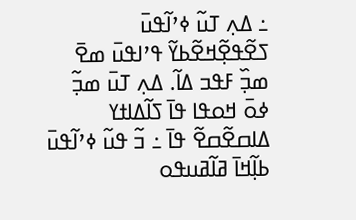߸ ߡߍ߲ ߠߎ߬ ߦߴߊ߬ߟߎ߫ ߖߐ߬ߟߐ߲߬ߞߐ߬ߕߌ߬ ߟߴߊߟߎ߫ ߘߐ߫ ߘߏ߲߰ ߓߟߏ ߡߊ߬. ߡߍ߲ ߠߎ߫ ߘߏ߲߬ ߦߋ߫ ߞߋߟߊ ߟߊ߫ ߖߊ߬ߡߊߙߌ ߡߊߛߐ߬ߛߐ߬ ߟߊ߫ ߸ ߏ߬ ߟߎ߬ ߦߴߊ߬ߟߎ߫ ߕߊ߲߬ߞߊ߫ ߥߊ߬ߥߎߟߋ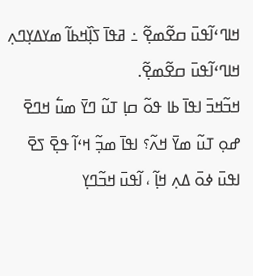ߞߊߣߵߊ߬ߟߎ߫ ߛߐ߬ߘߐ߲߬ ߸ ߥߟߊ߫ ߖߊ߲߰ߞߕߊ߬ ߘߌߡߌ߲ߣߍ߲ ߞߊߣߵߊ߬ߟߎ߫ ߛߐ߬ߘߐ߲߬.
ߞߏ߬ߞߏ߫ ߊߟߊ߫ ߕߊ ߟߋ߬ ߛߊ߲ ߠߎ߬ ߣߌ߫ ߘߎ߱ ߞߣߐ߫ ߝߋ߲ ߠߎ߬ ߘߌ߫ ߞߍ߬؟ ߊߟߊ߫ ߘߏ߲߬ ߞߵߊ߬ ߟߐ߲߫ ߖߐ߫ ߊߟߎ߫ ߦߋ߫ ߡߍ߲ ߞߊ߲߬ ، ߊ߬ߟߎ߫ ߞߏ߬ߣߌ߲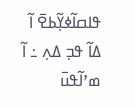ߟߊߛߊ߬ߦߌ߲߬ߕߐ߫ ߊ߬ ߡߊ߬ ߟߏ߲ ߡߍ߲ ߸ ߊ߬ ߘߴߊ߬ߟߎ߫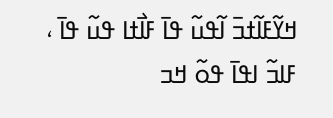ߞߌ߬ߓߊ߬ߙߏ߫ ߊ߬ߟߎ߬ ߟߊ߫ ߓߊ߯ߙߊ ߟߎ߬ ߟߊ߫ ، ߓߊߏ߬ ߊߟߊ߫ ߟߋ߬ ߞߏ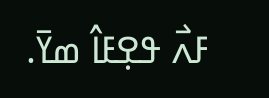ߓߍ߯ ߟߐ߲ߓߊ߮ ߘߌ߫.